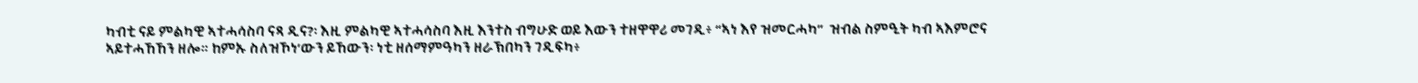ካብቲ ናይ ምልካዊ ኣተሓሳስባ ናጻ ዲና?፡ እዚ ምልካዊ ኣተሓሳስባ እዚ እንተስ ብግሁድ ወይ እውን ተዘዋዋሪ መገዲ፥ “ኣነ እየ ዝመርሓካ”  ዝብል ስምዒት ካብ ኣእምሮና ኣይተሓኸኸን ዘሎ። ከምኡ ስለዝኾነ’ውን ይኸውን፡ ነቲ ዘሰማምዓካን ዘራኽበካን ገዲፍካ፥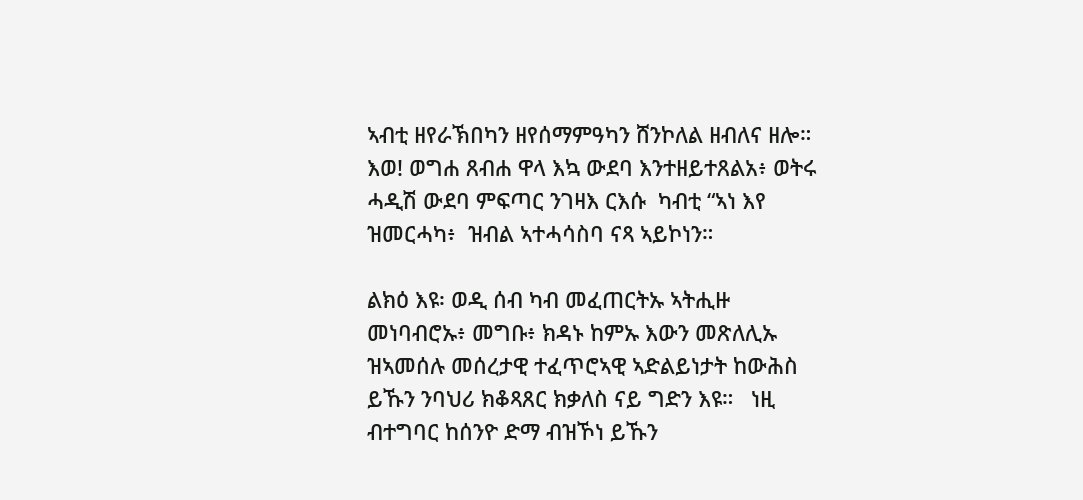ኣብቲ ዘየራኽበካን ዘየሰማምዓካን ሸንኮለል ዘብለና ዘሎ። እወ! ወግሐ ጸብሐ ዋላ እኳ ውደባ እንተዘይተጸልአ፥ ወትሩ ሓዲሽ ውደባ ምፍጣር ንገዛእ ርእሱ  ካብቲ “ኣነ እየ ዝመርሓካ፥  ዝብል ኣተሓሳስባ ናጻ ኣይኮነን።

ልክዕ እዩ፡ ወዲ ሰብ ካብ መፈጠርትኡ ኣትሒዙ መነባብሮኡ፥ መግቡ፥ ክዳኑ ከምኡ እውን መጽለሊኡ ዝኣመሰሉ መሰረታዊ ተፈጥሮኣዊ ኣድልይነታት ከውሕስ ይኹን ንባህሪ ክቆጻጸር ክቃለስ ናይ ግድን እዩ።   ነዚ ብተግባር ከሰንዮ ድማ ብዝኾነ ይኹን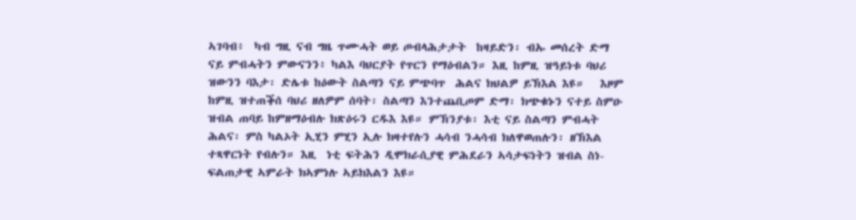ኣገባብ፥  ካብ ግዚ ናብ ግዜ ጥሙሓት ወይ ጦብላሕታታት  ከዛይድን፡ ብኡ መሰረት ድማ ናይ ምብሓትን ምውናንን፥ ካልእ ባህርያት የጥርን የማዕብልን። እዚ ከምዚ ዝዓይነቱ ባህሪ ዝውንን ባእታ፡ ድሌቱ ከዕውት ስልጣን ናይ ምጭባጥ  ሕልና ክህልዎ ይኽእል እዩ።   እዞም ከምዚ ዝተጠቕሰ ባህሪ ዘለዎም ሰባት፡ ስልጣን እንተጨቢጦም ድማ፡ ክጭቁኑን ናተይ ስምዑ ዝብል ጠባይ ከምዘማዕብሉ ክጽዕሩን ርዱእ እዩ። ምኽንያቱ፡ እቲ ናይ ስልጣን ምብሓት ሕልና፡ ምስ ካልኦት ኢሂን ምሂን ኢሉ ክዛተየሉን ሓሳብ ንሓሳብ ክለዋወጠሉን፡ ዘኽእል ተጻዋርነት የብሉን። እዚ  ነቲ ፍትሕን ዲሞክራሲያዊ ምሕደራን ኣሳታፍነትን ዝብል ስነ-ፍልጠታዊ ኣምራት ክኣምነሉ ኣይክእልን እዩ።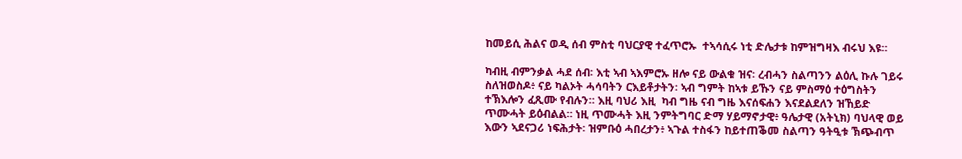ከመይሲ ሕልና ወዲ ሰብ ምስቲ ባህርያዊ ተፈጥሮኡ  ተኣሳሲሩ ነቲ ድሌታቱ ከምዝግዛእ ብሩህ እዩ።

ካብዚ ብምንቃል ሓደ ሰብ፡ እቲ ኣብ ኣእምሮኡ ዘሎ ናይ ውልቁ ዝና፡ ረብሓን ስልጣንን ልዕሊ ኩሉ ገይሩ ስለዝወስዶ፥ ናይ ካልኦት ሓሳባትን ርእይቶታትን፡ ኣብ ግምት ከኣቱ ይኹን ናይ ምስማዕ ተዕግስትን ተኽእሎን ፈጺሙ የብሉን። እዚ ባህሪ እዚ  ካብ ግዜ ናብ ግዜ እናሰፍሐን እናደልደለን ዝኸይድ  ጥሙሓት ይዕብልል። ነዚ ጥሙሓት እዚ ንምትግባር ድማ ሃይማኖታዊ፥ ዓሌታዊ (አትኒክ) ባህላዊ ወይ እውን ኣደናጋሪ ነፍሕታት፡ ዝምቡዕ ሓበረታን፥ ኣጉል ተስፋን ከይተጠቕመ ስልጣን ዓትዒቱ ኽጭብጥ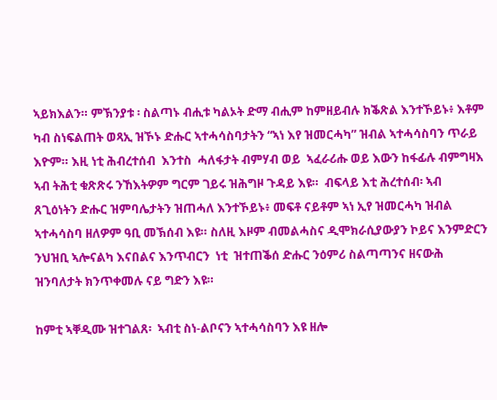ኣይክእልን። ምኽንያቱ ፡ ስልጣኑ ብሒቱ ካልኦት ድማ ብሒም ከምዘይብሉ ክቕጽል እንተኾይኑ፥ እቶም ካብ ስነፍልጠት ወጻኢ ዝኾኑ ድሑር ኣተሓሳስባታትን “ኣነ እየ ዝመርሓካ” ዝብል ኣተሓሳስባን ጥራይ እዮም። እዚ ነቲ ሕብረተሰብ  እንተስ  ሓለፋታት ብምሃብ ወይ  ኣፈራሪሑ ወይ እውን ከፋፊሉ ብምግዛእ  ኣብ ትሕቲ ቁጽጽሩ ንኸእትዎም ግርም ገይሩ ዝሕግዞ ጉዳይ እዩ።  ብፍላይ እቲ ሕረተሰብ፡ ኣብ ጸጊዕነትን ድሑር ዝምባሌታትን ዝጠሓለ እንተኾይኑ፥ መፍቶ ናይቶም ኣነ ኢየ ዝመርሓካ ዝብል ኣተሓሳስባ ዘለዎም ዓቢ መኽሰብ እዩ። ስለዚ እዞም ብመልሓስና ዲሞክራሲያውያን ኮይና እንምድርን ንህዝቢ ኣሎናልካ እናበልና እንጥብርን  ነቲ  ዝተጠቕሰ ድሑር ንዕምሪ ስልጣጣንና ዘናውሕ ዝንባለታት ክንጥቀመሉ ናይ ግድን እዩ።

ከምቲ ኣቐዲሙ ዝተገልጸ፡  ኣብቲ ስነ-ልቦናን ኣተሓሳስባን እዩ ዘሎ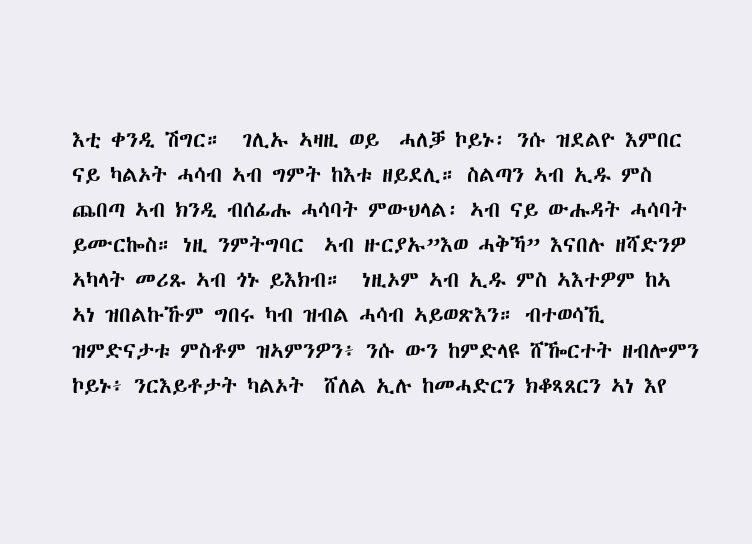እቲ ቀንዲ ሽግር።  ገሊኡ ኣዛዚ ወይ  ሓለቓ ኮይኑ፡ ንሱ ዝደልዮ እምበር ናይ ካልኦት ሓሳብ ኣብ ግምት ከእቱ ዘይደሊ። ስልጣን ኣብ ኢዱ ምስ ጨበጣ ኣብ ክንዲ ብሰፊሑ ሓሳባት ምውህላል፡ ኣብ ናይ ውሑዳት ሓሳባት ይሙርኰስ። ነዚ ንምትግባር  ኣብ ዙርያኡ”እወ ሓቅኻ” እናበሉ ዘሻድንዎ ኣካላት መሪጹ ኣብ ጎኑ ይእክብ።  ነዚኦም ኣብ ኢዱ ምስ ኣእተዎም ከኣ ኣነ ዝበልኩኹም ግበሩ ካብ ዝብል ሓሳብ ኣይወጽእን። ብተወሳኺ ዝምድናታቱ ምስቶም ዝኣምንዎን፥ ንሱ ውን ከምድላዩ ሸዀርተት ዘብሎምን ኮይኑ፥ ንርእይቶታት ካልኦት  ሸለል ኢሉ ከመሓድርን ክቆጻጸርን ኣነ እየ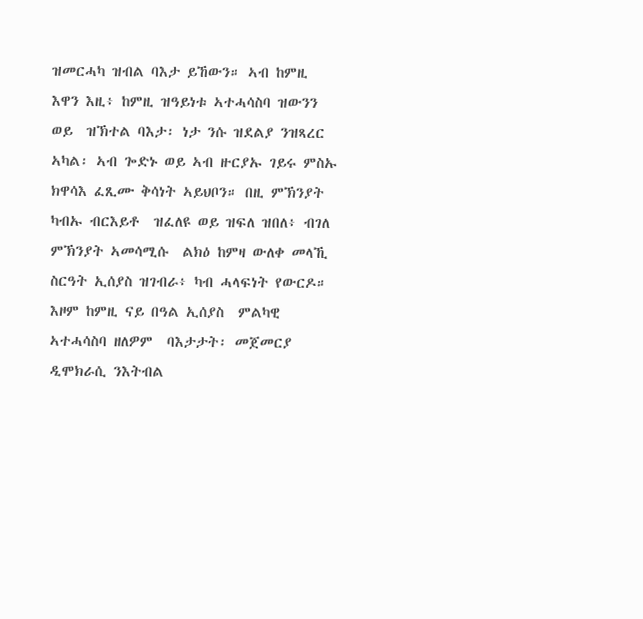ዝመርሓካ ዝብል ባእታ ይኸውን። ኣብ ከምዚ እዋን እዚ፥ ከምዚ ዝዓይነቱ ኣተሓሳስባ ዝውንን ወይ  ዝኽተል ባእታ፡ ነታ ንሱ ዝደልያ ንዝጻረር ኣካል፡ ኣብ ጐድኑ ወይ ኣብ ዙርያኡ ገይሩ ምስኡ ክዋሳእ ፈጺሙ ቅሳነት ኣይህቦን። በዚ ምኽንያት ካብኡ ብርእይቶ  ዝፈለዩ ወይ ዝፍለ ዝበለ፥ ብገለ ምኽንያት ኣመሳሚሱ  ልክዕ ከምዛ ውለቀ መላኺ ስርዓት ኢሰያስ ዝገብራ፥ ካብ ሓላፍነት የውርዶ። እዞም ከምዚ ናይ በዓል ኢሰያስ  ምልካዊ ኣተሓሳስባ ዘለዎም  ባእታታት፡ መጀመርያ ዲሞክራሲ ንእትብል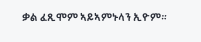ቃል ፈጺሞም ኣይኣምኑላን ኢዮም።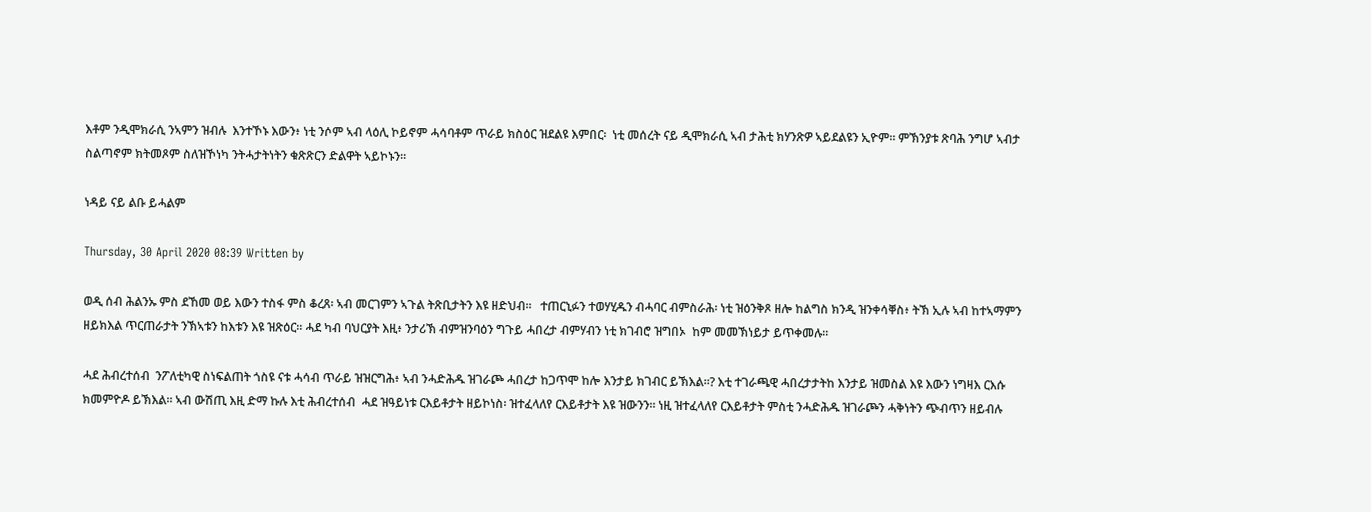እቶም ንዲሞክራሲ ንኣምን ዝብሉ  እንተኾኑ እውን፥ ነቲ ንሶም ኣብ ላዕሊ ኮይኖም ሓሳባቶም ጥራይ ክስዕር ዝደልዩ እምበር፡  ነቲ መሰረት ናይ ዲሞክራሲ ኣብ ታሕቲ ክሃንጽዎ ኣይደልዩን ኢዮም። ምኽንያቱ ጽባሕ ንግሆ ኣብታ ስልጣኖም ክትመጾም ስለዝኾነካ ንትሓታትነትን ቁጽጽርን ድልዋት ኣይኮኑን።

ነዳይ ናይ ልቡ ይሓልም

Thursday, 30 April 2020 08:39 Written by

ወዲ ሰብ ሕልንኡ ምስ ደኸመ ወይ እውን ተስፋ ምስ ቆረጸ፡ ኣብ መርገምን ኣጉል ትጽቢታትን እዩ ዘድህብ።   ተጠርኒፉን ተወሃሂዱን ብሓባር ብምስራሕ፡ ነቲ ዝዕንቅጾ ዘሎ ከልግስ ክንዲ ዝንቀሳቐስ፥ ትኽ ኢሉ ኣብ ከተኣማምን ዘይክእል ጥርጠራታት ንኽኣቱን ከእቱን እዩ ዝጽዕር። ሓደ ካብ ባህርያት እዚ፥ ንታሪኽ ብምዝንባዕን ግጉይ ሓበረታ ብምሃብን ነቲ ክገብሮ ዝግበኦ  ከም መመኽነይታ ይጥቀመሉ።

ሓደ ሕብረተሰብ  ንፖለቲካዊ ስነፍልጠት ጎስዩ ናቱ ሓሳብ ጥራይ ዝዝርግሕ፥ ኣብ ንሓድሕዱ ዝገራጮ ሓበረታ ከጋጥሞ ከሎ እንታይ ክገብር ይኽእል።? እቲ ተገራጫዊ ሓበረታታትከ እንታይ ዝመስል እዩ እውን ነግዛእ ርእሱ ክመምዮዶ ይኽእል። ኣብ ውሽጢ እዚ ድማ ኩሉ እቲ ሕብረተሰብ  ሓደ ዝዓይነቱ ርእይቶታት ዘይኮነስ፡ ዝተፈላለየ ርእይቶታት እዩ ዝውንን። ነዚ ዝተፈላለየ ርእይቶታት ምስቲ ንሓድሕዱ ዝገራጮን ሓቅነትን ጭብጥን ዘይብሉ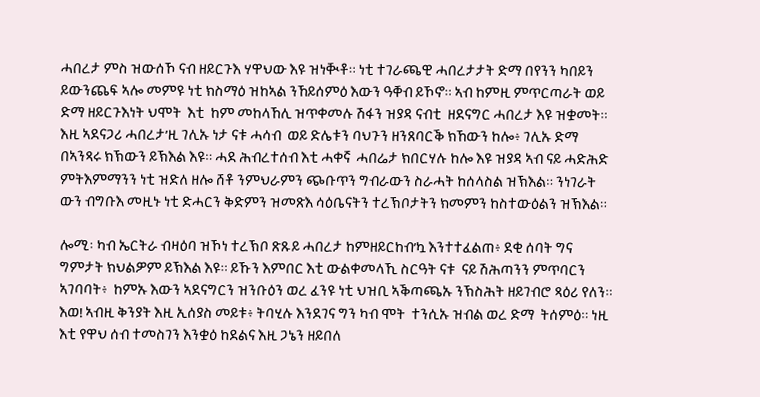ሓበረታ ምስ ዝውሰኾ ናብ ዘይርጉእ ሃዋህው እዩ ዝነቚቶ። ነቲ ተገራጫዊ ሓበረታታት ድማ በየንን ካበይን ይውንጨፍ ኣሎ መምዩ ነቲ ክስማዕ ዝከኣል ንኸይሰምዕ እውን ዓቐብ ይኾኖ። ኣብ ከምዚ ምጥርጣራት ወይ ድማ ዘይርጉእነት ህሞት  እቲ  ከም መከላኸሊ ዝጥቀመሉ ሽፋን ዝያዳ ናብቲ  ዘደናግር ሓበረታ እዩ ዝቋመት። እዚ ኣደናጋሪ ሓበረታ’ዚ ገሊኡ ነታ ናቱ ሓሳብ  ወይ ድሌቱን ባህጉን ዘንጸባርቕ ክኸውን ከሎ፥ ገሊኡ ድማ በኣንጻሩ ክኽውን ይኽእል እዩ። ሓደ ሕብረተሰብ እቲ ሓቀኛ  ሓበሬታ ክበርሃሉ ከሎ እዩ ዝያዳ ኣብ ናይ ሓድሕድ ምትእምማንን ነቲ ዝድለ ዘሎ ሸቶ ንምህራምን ጭቡጥን ግብራውን ስራሓት ከሰላስል ዝኽእል። ንነገራት ውን ብግቡእ መዚኑ ነቲ ድሓርን ቅድምን ዝመጽእ ሳዕቤናትን ተረኽቦታትን ክመምን ከስተውዕልን ዝኽእል።

ሎሚ፡ ካብ ኤርትራ ብዛዕባ ዝኾነ ተረኽቦ ጽጹይ ሓበረታ ከምዘይርከብ’ኳ እንተተፈልጠ፥ ደቂ ሰባት ግና ግምታት ክህልዎም ይኽእል እዩ። ይኹን እምበር እቲ ውልቀመላኺ ስርዓት ናቱ  ናይ ሽሕጣንን ምጥባርን ኣገባባት፥  ከምኡ እውን ኣደናግርን ዝንቡዕን ወረ ፈንዩ ነቲ ህዝቢ ኣቕጣጫኡ ንኽስሕት ዘይገብሮ ጻዕሪ የለን። እወ! ኣብዚ ቅንያት እዚ ኢሰያስ መይቱ፥ ትባሂሉ እንደገና ግን ካብ ሞት  ተንሲኡ ዝብል ወረ ድማ  ትሰምዕ። ነዚ እቲ የዋህ ሰብ ተመስገን እንቋዕ ከደልና እዚ ጋኔን ዘይበለ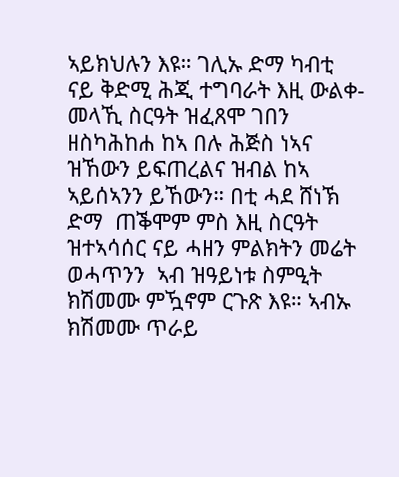ኣይክህሉን እዩ። ገሊኡ ድማ ካብቲ ናይ ቅድሚ ሕጂ ተግባራት እዚ ውልቀ-መላኺ ስርዓት ዝፈጸሞ ገበን ዘስካሕከሐ ከኣ በሉ ሕጅስ ነኣና ዝኸውን ይፍጠረልና ዝብል ከኣ ኣይሰኣንን ይኸውን። በቲ ሓደ ሸነኽ ድማ  ጠቕሞም ምስ እዚ ስርዓት  ዝተኣሳሰር ናይ ሓዘን ምልክትን መሬት ወሓጥንን  ኣብ ዝዓይነቱ ስምዒት ክሽመሙ ምዃኖም ርጉጽ እዩ። ኣብኡ ክሽመሙ ጥራይ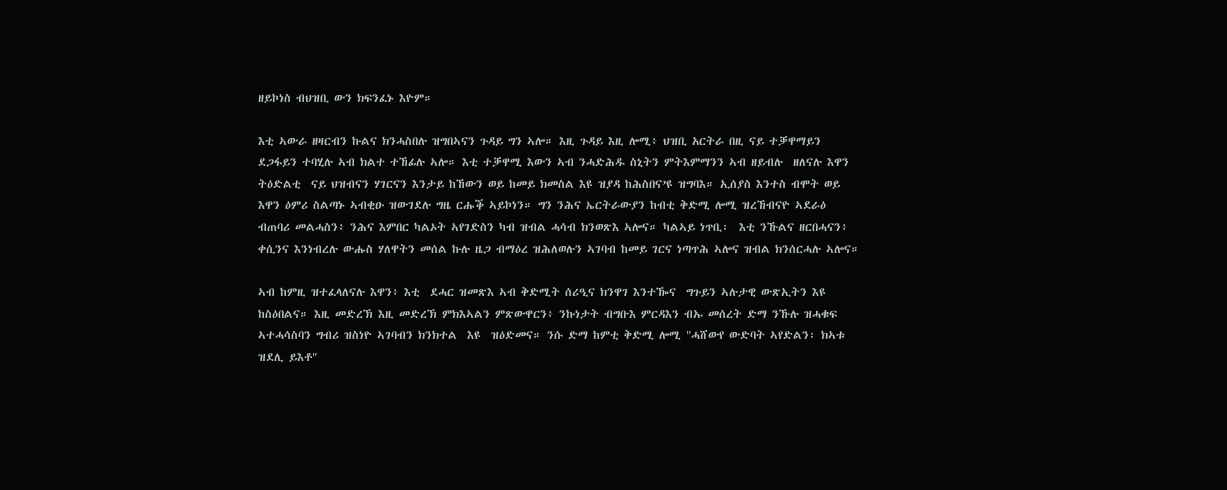ዘይኮነስ ብህዝቢ ውን ክፍንፈኑ እዮም።

እቲ ኣውራ ዘዛርብን ኩልና ክንሓስበሉ ዝግበኣናን ጉዳይ ግን ኣሎ። እዚ ጉዳይ እዚ ሎሚ፥ ህዝቢ አርትራ በዚ ናይ ተቓዋማይን ደጋፋይን ተባሂሉ ኣብ ክልተ ተኸፊሉ ኣሎ። እቲ ተቓዋሚ እውን ኣብ ንሓድሕዱ ስኒትን ምትእምማንን ኣብ ዘይብሉ  ዘለናሉ እዋን ትዕድልቲ  ናይ ህዝብናን ሃገርናን እንታይ ከኸውን ወይ ከመይ ክመስል እዩ ዝያዳ ከሕስበና’ዩ ዝግባእ። ኢሰያስ እንተስ ብሞት ወይ እዋን ዕምሪ ስልጣኑ ኣብቂዑ ዝውገደሉ ግዜ ርሑቕ ኣይኮነን። ግን ንሕና ኤርትራውያን ከብቲ ቅድሚ ሎሚ ዝረኸብናዮ ኣደራዕ ብጠባሪ መልሓስን፥ ንሕና እምበር ካልኦት ኣየገድስን ካብ ዝብል ሓሳብ ክንወጽእ ኣሎና። ካልኣይ ነጥቢ፡  እቲ ንኹልና ዘርበሓናን፥ ቀሲንና እንነብረሉ ውሑስ ሃለዋትን መሰል ኩሉ ዜጋ ብማዕረ ዝሕለወሉን ኣገባብ ከመይ ገርና ነጣጥሕ ኣሎና ዝብል ክንሰርሓሉ ኣሎና።

ኣብ ከምዚ ዝተፈላለናሉ እዋን፥ እቲ  ደሓር ዝመጽእ ኣብ ቅድሚት ሰሪዒና ክንዋገ እንተዀና  ግጉይን ኣሉታዊ ውጽኢትን እዩ ከስዕበልና። እዚ መድረኽ እዚ መድረኽ ምክእኣልን ምጽውዋርን፥ ንኩነታት ብግቡእ ምርዳእን ብኡ መሰረት ድማ ንኹሉ ዝሓቁፍ ኣተሓሳስባን ግብሪ ዝስነዮ ኣገባብን ክንክተል  እዩ  ዝዕድመና። ንሱ ድማ ከምቲ ቅድሚ ሎሚ "ሓሸውየ ውድባት ኣየድልን፡ ክኣቱ ዝደሊ ይእቶ"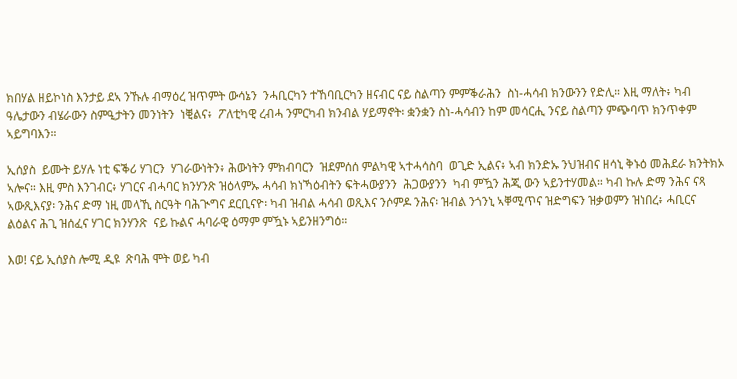ክበሃል ዘይኮነስ እንታይ ደኣ ንኹሉ ብማዕረ ዝጥምት ውሳኔን  ንሓቢርካን ተኸባቢርካን ዘናብር ናይ ስልጣን ምምቕራሕን  ስነ-ሓሳብ ክንውንን የድሊ። እዚ ማለት፥ ካብ  ዓሌታውን ብሄራውን ስምዒታትን መንነትን  ነቒልና፥  ፖለቲካዊ ረብሓ ንምርካብ ክንብል ሃይማኖት፡ ቋንቋን ስነ-ሓሳብን ከም መሳርሒ ንናይ ስልጣን ምጭባጥ ክንጥቀም ኣይግባእን።

ኢሰያስ  ይሙት ይሃሉ ነቲ ፍቕሪ ሃገርን  ሃገራውነትን፥ ሕውነትን ምክብባርን  ዝደምሰሰ ምልካዊ ኣተሓሳስባ  ወጊድ ኢልና፥ ኣብ ክንድኡ ንህዝብና ዘሳኒ ቅኑዕ መሕደራ ክንትክኦ ኣሎና። እዚ ምስ እንገብር፥ ሃገርና ብሓባር ክንሃንጽ ዝዕላምኡ ሓሳብ ክነኻዕብትን ፍትሓውያንን  ሕጋውያንን  ካብ ምዃን ሕጂ ውን ኣይንተሃመል። ካብ ኩሉ ድማ ንሕና ናጻ ኣውጺእናያ፡ ንሕና ድማ ነዚ መላኺ ስርዓት ባሕጒግና ደርቢናዮ፡ ካብ ዝብል ሓሳብ ወጺእና ንሶምዶ ንሕና፡ ዝብል ንጎንኒ ኣቐሚጥና ዝድግፍን ዝቃወምን ዝነበረ፥ ሓቢርና ልዕልና ሕጊ ዝሰፈና ሃገር ክንሃንጽ  ናይ ኩልና ሓባራዊ ዕማም ምዃኑ ኣይንዘንግዕ።

እወ! ናይ ኢሰያስ ሎሚ ዲዩ  ጽባሕ ሞት ወይ ካብ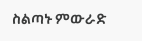ስልጣኑ ምውራድ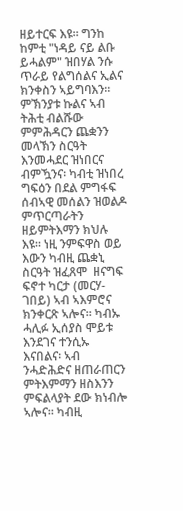ዘይተርፍ እዩ። ግንከ ከምቲ "ነዳይ ናይ ልቡ ይሓልም" ዝበሃል ንሱ ጥራይ የልግሰልና ኢልና ክንቀስን ኣይግባእን።  ምኽንያቱ ኩልና ኣብ ትሕቲ ብልሹው ምምሕዳርን ጨቋንን መላኽን ስርዓት እንመሓደር ዝነበርና ብምዃንና፡ ካብቲ ዝነበረ ግፍዕን በደል ምግፋፍ ሰብኣዊ መሰልን ዝወልዶ ምጥርጣራትን ዘይምትእማን ክህሉ እዩ። ነዚ ንምፍዋስ ወይ እውን ካብዚ ጨቋኒ ስርዓት ዝፈጸሞ  ዘናግፍ ፍኖተ ካርታ (መርሃ-ገበይ) ኣብ ኣእምሮና ክንቀርጽ ኣሎና። ካብኡ ሓሊፉ ኢሰያስ ሞይቱ እንደገና ተንሲኡ  እናበልና፡ ኣብ ንሓድሕድና ዘጠራጠርን ምትእምማን ዘስእንን ምፍልላያት ደው ክነብሎ ኣሎና። ካብዚ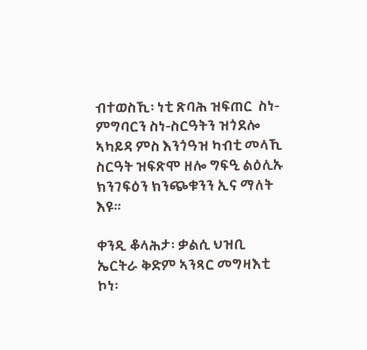ብተወስኺ፡ ነቲ ጽባሕ ዝፍጠር  ስነ-ምግባርን ስነ-ስርዓትን ዝጎደሎ ኣካይዳ ምስ እንጎዓዝ ካብቲ መላኺ ስርዓት ዝፍጽሞ ዘሎ ግፍዒ ልዕሊኡ  ክንገፍዕን ክንጭቁንን ኢና ማለት እዩ።

ቀንዲ ቆላሕታ፡ ቃልሲ ህዝቢ ኤርትራ ቅድም ኣንጻር መግዛእቲ ኮነ፡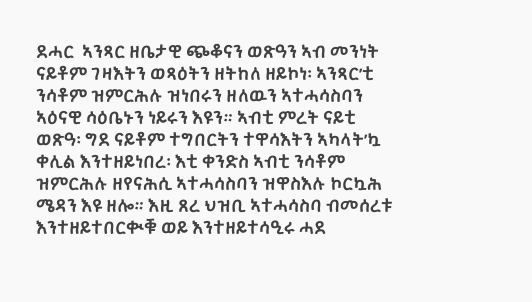ደሓር  ኣንጻር ዘቤታዊ ጭቆናን ወጽዓን ኣብ መንነት ናይቶም ገዛእትን ወጻዕትን ዘትከለ ዘይኮነ፡ ኣንጻር’ቲ ንሳቶም ዝምርሕሉ ዝነበሩን ዘለዉን ኣተሓሳስባን ኣዕናዊ ሳዕቤኑን ነይሩን እዩን። ኣብቲ ምረት ናይቲ ወጽዓ፡ ግደ ናይቶም ተግበርትን ተዋሳእትን ኣካላት’ኳ ቀሊል እንተዘይነበረ፡ እቲ ቀንድስ ኣብቲ ንሳቶም ዝምርሕሉ ዘየናሕሲ ኣተሓሳስባን ዝዋስእሉ ኮርኳሕ ሜዳን እዩ ዘሎ። እዚ ጸረ ህዝቢ ኣተሓሳስባ ብመሰረቱ እንተዘይተበርቊቑ ወይ እንተዘይተሳዒሩ ሓደ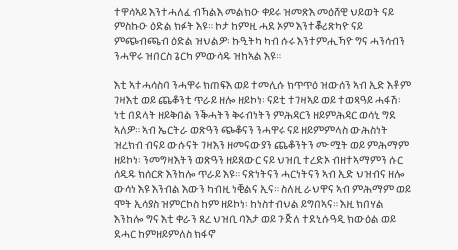ተዋሳኣይ እንተሓለፈ ብኻልእ መልክዑ ቀይሩ ዝመጽእ መዕሸዊ ህይወት ናይ ምስኩዑ ዕድል ክፉት እዩ። ኮታ ከምዚ ሓደ ኦም እንተቖሪጽካዮ ናይ ምጭብጫብ ዕድል ዝህልዎ፡ ኩዒትካ ካብ ሱሩ እንተምሒኻዮ ግና ሓንሳብን ንሓዋሩ ዝበርስ ጌርካ ምውሳዱ ዝከኣል እዩ።

እቲ ኣተሓሳስባ ንሓዋሩ ክጠፍእ ወይ ተመሊሱ ክጥጥዕ ዝውሰን ኣብ ኢድ እቶም ገዛእቲ ወይ ጨቆንቲ ጥራይ ዘሎ ዘይኮነ፡ ናይቲ ተገዛኣይ ወይ ተወጻዓይ ሓፋሽ፡ ነቲ በደላት ዘይቅበል ንቕሓትን ቅሩብነትን ምሕዳርን ዘይምሕዳር ወሳኒ ግደ ኣለዎ። ኣብ ኤርትራ ወጽዓን ጭቆናን ንሓዋሩ ናይ ዘይምምላስ ውሕስነት ዝረክብ ብናይ ውሱናት ገዛእን ዘመናውያን ጨቆንትን ሙሟት ወይ ምሕማም ዘይኮነ፡ ንመግዛእትን ወጽዓን ዘይጸውር ናይ ህዝቢ ተረድኦ ብዘተኣማምን ሱር ሰዲዱ ክሰርጽ እንከሎ ጥራይ እዩ። ናጽነትናን ሓርነትናን ኣብ ኢድ ህዝብና ዘሎ ውሳነ እዩ እንብል እውን ካብዚ ነቒልና ኢና። ስለዚ ራህዋና ኣብ ምሕማም ወይ ሞት ኢሳያስ ዝምርኮስ ከም ዘይኮነ፡ ከነስተብህል ይግበኣና። እዚ ክበሃል እንከሎ ግና እቲ ቀራን ጸረ ህዝቢ ባእታ ወይ ጉጅለ ተደኒሱዓዲ ክውዕል ወይ ደሓር ከምዘይምለስ ክፋኖ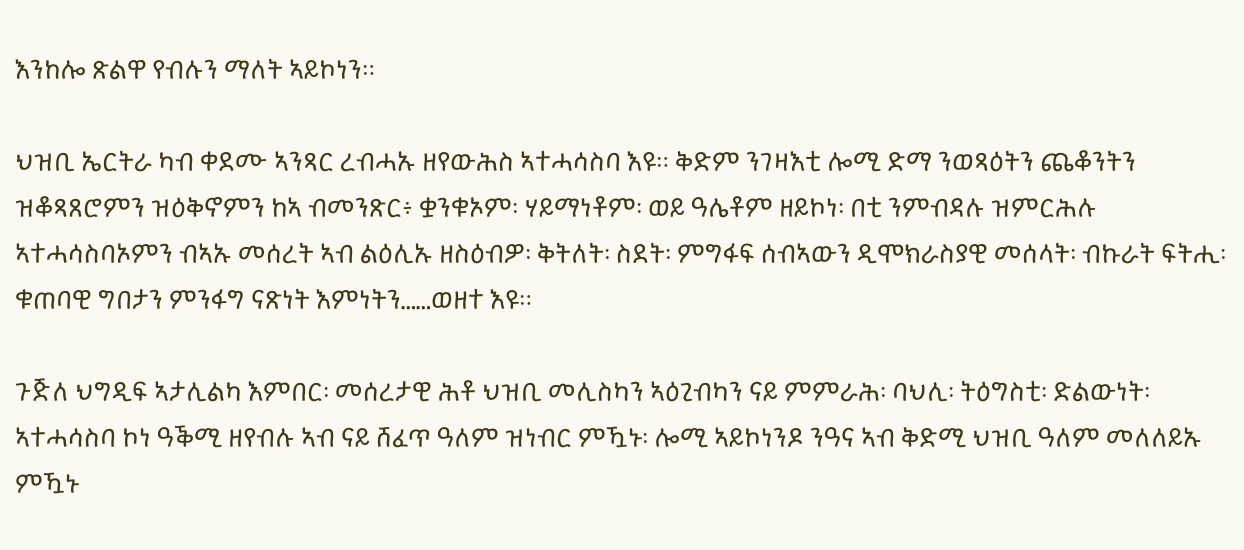እንከሎ ጽልዋ የብሉን ማለት ኣይኮነን።

ህዝቢ ኤርትራ ካብ ቀደሙ ኣንጻር ረብሓኡ ዘየውሕስ ኣተሓሳስባ እዩ። ቅድም ንገዛእቲ ሎሚ ድማ ንወጻዕትን ጨቆንትን ዝቆጻጸሮምን ዝዕቅኖምን ከኣ ብመንጽር፥ ቋንቁኦም፡ ሃይማነቶም፡ ወይ ዓሌቶም ዘይኮነ፡ በቲ ንምብዳሉ ዝምርሕሉ ኣተሓሳስባኦምን ብኣኡ መሰረት ኣብ ልዕሊኡ ዘስዕብዎ፡ ቅትለት፡ ስደት፡ ምግፋፍ ሰብኣውን ዲሞክራስያዊ መሰላት፡ ብኩራት ፍትሒ፡ ቁጠባዊ ግበታን ምንፋግ ናጽነት እምነትን……ወዘተ እዩ።

ጉጅለ ህግዲፍ ኣታሊልካ እምበር፡ መሰረታዊ ሕቶ ህዝቢ መሊስካን ኣዕጊብካን ናይ ምምራሕ፡ ባህሊ፡ ትዕግስቲ፡ ድልውነት፡ ኣተሓሳስባ ኮነ ዓቕሚ ዘየብሉ ኣብ ናይ ሸፈጥ ዓለም ዝነብር ምዃኑ፡ ሎሚ ኣይኮነንዶ ንዓና ኣብ ቅድሚ ህዝቢ ዓለም መለለይኡ ምዃኑ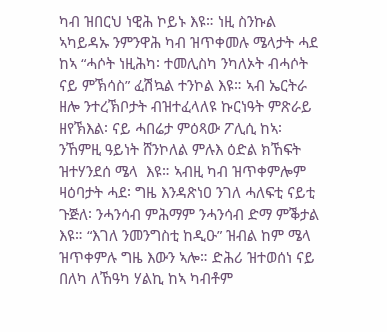ካብ ዝበርህ ነዊሕ ኮይኑ እዩ። ነዚ ስንኩል ኣካይዳኡ ንምንዋሕ ካብ ዝጥቀመሉ ሜላታት ሓደ ከኣ “ሓሶት ነዚሕካ፡ ተመሊስካ ንካለኦት ብሓሶት ናይ ምኽሳስ” ፈሽኳል ተንኮል እዩ። ኣብ ኤርትራ ዘሎ ንተረኽቦታት ብዝተፈላለዩ ኩርነዓት ምጽራይ ዘየኽእል፡ ናይ ሓበሬታ ምዕጻው ፖሊሲ ከኣ፡ ንኸምዚ ዓይነት ሸንኮለል ምሉእ ዕድል ክኸፍት ዝተሃንደሰ ሜላ  እዩ። ኣብዚ ካብ ዝጥቀምሎም ዛዕባታት ሓደ፡ ግዜ እንዳጽነዐ ንገለ ሓለፍቲ ናይቲ ጉጅለ፡ ንሓንሳብ ምሕማም ንሓንሳብ ድማ ምቕታል እዩ። “እገለ ንመንግስቲ ከዲዑ” ዝብል ከም ሜላ ዝጥቀምሉ ግዜ እውን ኣሎ። ድሕሪ ዝተወሰነ ናይ በለካ ለኸዓካ ሃልኪ ከኣ ካብቶም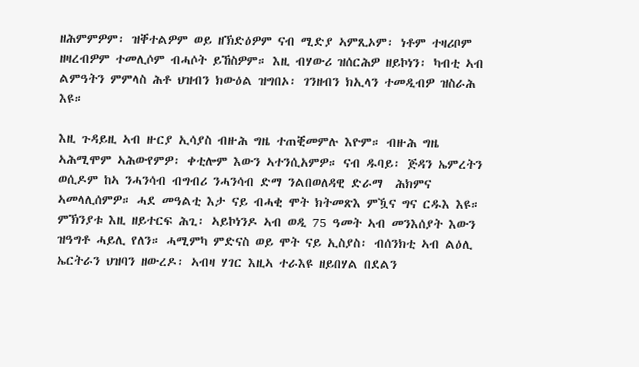ዘሕምምዎም፡ ዝቐተልዎም ወይ ዘኽድዕዎም ናብ ሚድያ ኣምጺኦም፡ ነቶም ተዛሪቦም ዘዛረብዎም ተመሊሶም ብሓሶት ይኸስዎም። እዚ ብሃውሪ ዝሰርሕዎ ዘይኮነን፡ ካብቲ ኣብ ልምዓትን ምምላስ ሕቶ ህዝብን ክውዕል ዝግበኦ፡ ገንዘብን ክኢላን ተመዲብዎ ዝስራሕ እዩ።

እዚ ጉዳይዚ ኣብ ዙርያ ኢሳያስ ብዙሕ ግዜ ተጠቒመምሉ እዮም። ብዙሕ ግዜ ኣሕሚሞም ኣሕውየምዎ፡ ቀቲሎም እውን ኣተንሲአምዎ። ናብ ዱባይ፡ ጅዳን ኤምረትን ወሲዶም ከኣ ንሓንሳብ ብግብሪ ንሓንሳብ ድማ ንልበወለዳዊ ድራማ  ሕክምና ኣመላሊሰምዎ። ሓደ መዓልቲ እታ ናይ ብሓቂ ሞት ክትመጽእ ምዃና ግና ርዱእ እዩ። ምኽንያቱ እዚ ዘይተርፍ ሕጊ፡ ኣይኮነንዶ ኣብ ወዲ 75 ዓመት ኣብ መንእሰያት እውን ዝዓግቶ ሓይሊ የለን። ሓሚምካ ምድናስ ወይ ሞት ናይ ኢስያስ፡ ብሰንክቲ ኣብ ልዕሊ ኤርትራን ህዝባን ዘውረዶ፡ ኣብዛ ሃገር እዚኣ ተራእዩ ዘይበሃል በደልን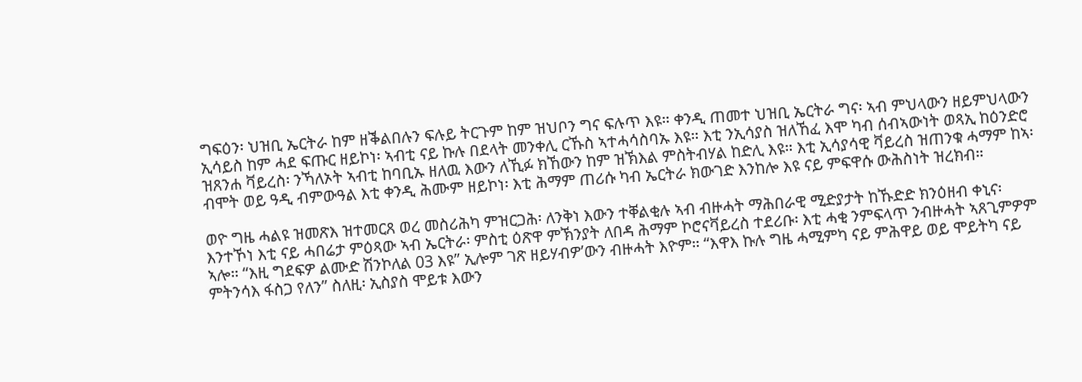ግፍዕን፡ ህዝቢ ኤርትራ ከም ዘቕልበሉን ፍሉይ ትርጉም ከም ዝህቦን ግና ፍሉጥ እዩ። ቀንዲ ጠመተ ህዝቢ ኤርትራ ግና፡ ኣብ ምህላውን ዘይምህላውን ኢሳይስ ከም ሓደ ፍጡር ዘይኮነ፡ ኣብቲ ናይ ኩሉ በደላት መንቀሊ ርኹስ ኣተሓሳስባኡ እዩ። እቲ ንኢሳያስ ዝለኸፈ እሞ ካብ ሰብኣውነት ወጻኢ ከዕንድሮ ዝጸንሐ ቫይረስ፡ ንኻለኦት ኣብቲ ከባቢኡ ዘለዉ እውን ለኺፉ ክኸውን ከም ዝኽእል ምስትብሃል ከድሊ እዩ። እቲ ኢሳያሳዊ ቫይረስ ዝጠንቁ ሓማም ከኣ፡ ብሞት ወይ ዓዲ ብምውዓል እቲ ቀንዲ ሕሙም ዘይኮነ፡ እቲ ሕማም ጠሪሱ ካብ ኤርትራ ክውገድ እንከሎ እዩ ናይ ምፍዋሱ ውሕስነት ዝረክብ።

ወዮ ግዜ ሓልዩ ዝመጽእ ዝተመርጸ ወረ መስሪሕካ ምዝርጋሕ፡ ለንቅነ እውን ተቐልቂሉ ኣብ ብዙሓት ማሕበራዊ ሚድያታት ከኹድድ ክንዕዘብ ቀኒና፡ እንተኾነ እቲ ናይ ሓበሬታ ምዕጻው ኣብ ኤርትራ፡ ምስቲ ዕጽዋ ምኽንያት ለበዳ ሕማም ኮሮናቫይረስ ተደሪቡ፡ እቲ ሓቂ ንምፍላጥ ንብዙሓት ኣጸጊምዎም ኣሎ። “እዚ ግደፍዎ ልሙድ ሽንኮለል 03 እዩ” ኢሎም ገጽ ዘይሃብዎ’ውን ብዙሓት እዮም። “እዋእ ኩሉ ግዜ ሓሚምካ ናይ ምሕዋይ ወይ ሞይትካ ናይ ምትንሳእ ፋስጋ የለን” ስለዚ፡ ኢስያስ ሞይቱ እውን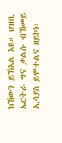ክኸውን ይኽእል እዩ። ህዝቢ ኤርትራ ግና ቃልሱ ብኸመይ ኢሳያስ ይሞተልና ዘይኮነ፡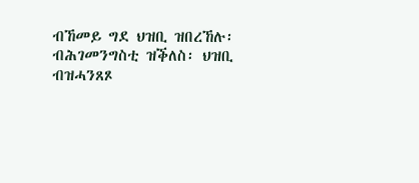ብኸመይ ግደ ህዝቢ ዝበረኸሉ፡ ብሕገመንግስቲ ዝቕለስ፡ ህዝቢ ብዝሓንጸጾ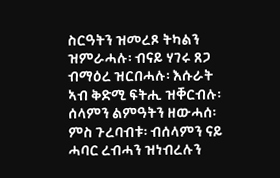ስርዓትን ዝመረጾ ትካልን ዝምራሓሉ፡ ብናይ ሃገሩ ጸጋ ብማዕረ ዝርበሓሉ፡ እሱራት ኣብ ቅድሚ ፍትሒ ዝቐርብሉ፡ ሰላምን ልምዓትን ዘውሓሰ፡ ምስ ጉረባብቱ፡ ብሰላምን ናይ ሓባር ረብሓን ዝነብረሉን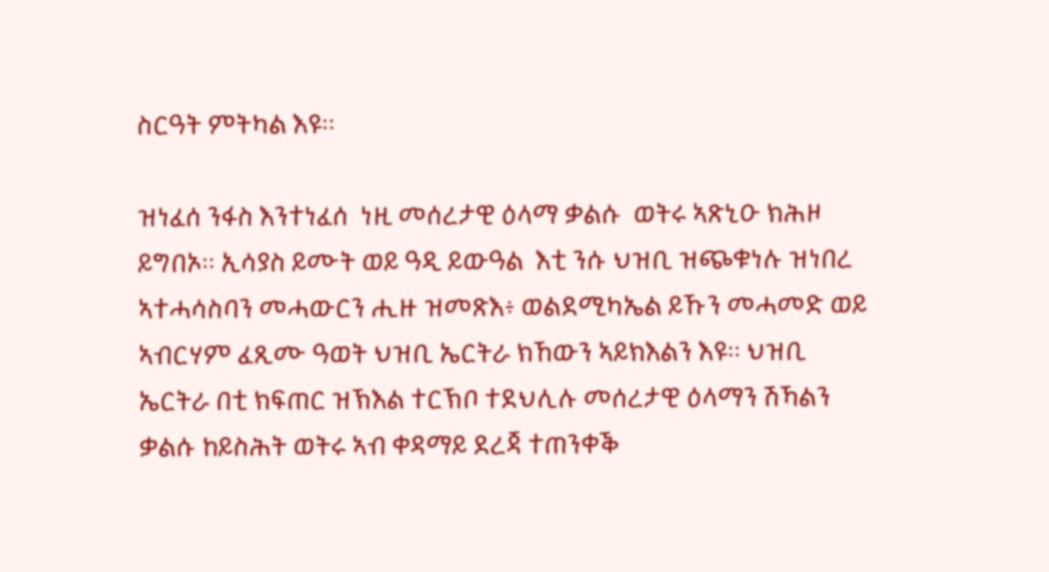ስርዓት ምትካል እዩ።

ዝነፈሰ ንፋስ እንተነፈሰ  ነዚ መሰረታዊ ዕላማ ቃልሱ  ወትሩ ኣጽኒዑ ክሕዞ ይግበኦ። ኢሳያስ ይሙት ወይ ዓዲ ይውዓል  እቲ ንሱ ህዝቢ ዝጭቁነሉ ዝነበረ ኣተሓሳስባን መሓውርን ሒዙ ዝመጽእ፥ ወልደሚካኤል ይኹን መሓመድ ወይ ኣብርሃም ፈጺሙ ዓወት ህዝቢ ኤርትራ ክኸውን ኣይክእልን እዩ። ህዝቢ ኤርትራ በቲ ክፍጠር ዝኽእል ተርኽቦ ተደህሊሉ መሰረታዊ ዕላማን ሽኻልን ቃልሱ ከይስሕት ወትሩ ኣብ ቀዳማይ ደረጃ ተጠንቀቕ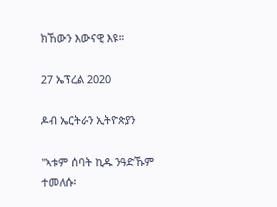ክኸውን እውናዊ እዩ።

27 ኤፕረል 2020

ዶብ ኤርትራን ኢትዮጵያን

"ኣቱም ሰባት ኪዱ ንዓድኹም ተመለሱ፡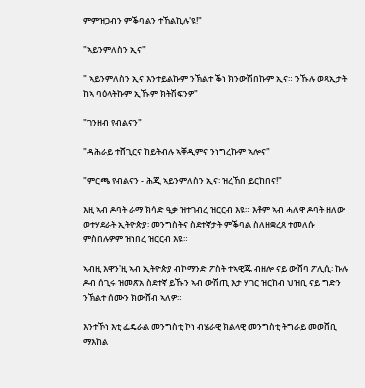ምምዝጋብን ምቕባልን ተኸልኪሉ'ዩ!"

"ኣይንምለስን ኢና"

" ኣይንምለስን ኢና እንተይልኩም ንኽልተ ቕነ ክንውሽበኩም ኢና። ንኹሉ ወጻኢታት ከኣ ባዕላትኩም ኢኹም ክትሽፍንዎ"

"ገንዘብ የብልናን"

"ዳሕራይ ተሸጊርና ከይትብሉ ኣቐዲምና ንነግረኩም ኣሎና"

"ምርጫ የብልናን - ሕጂ ኣይንምለስን ኢና፡ ዝረኸበ ይርከበና!"

እዚ ኣብ ዶባት ራማ ክሳድ ዒቃ ዝተገብረ ዝርርብ እዩ። እቶም ኣብ ሓለዋ ዶባት ዘለው ወተሃደራት ኢትዮጵያ፡ መንግስትና ስደተኛታት ምቕባል ስለዘቋረጸ ተመለሱ ምስበሉዎም ዝነበረ ዝርርብ እዩ።

ኣብዚ እዋን'ዚ ኣብ ኢትዮጵያ ብኮማንድ ፖስት ተኣዊጁ ብዘሎ ናይ ውሸባ ፖሊሲ፡ ኩሉ ዶብ ሰጊሩ ዝመጽአ ስደተኛ ይኹን ኣብ ውሽጢ እታ ሃገር ዝርከብ ህዝቢ ናይ ግድን ንኽልተ ሰሙን ክውሸብ ኣለዎ።

እንተኾነ እቲ ፌዴራል መንግስቲ ኮነ ብሄራዊ ክልላዊ መንግስቲ ትግራይ መወሸቢ ማእከል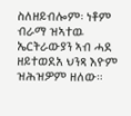ስለዘይብሎም፡ ነቶም ብራማ ዝኣተዉ ኤርትራውያን ኣብ ሓደ ዘይተወደአ ህንጻ እዮም ዝሕዝዎም ዘለው።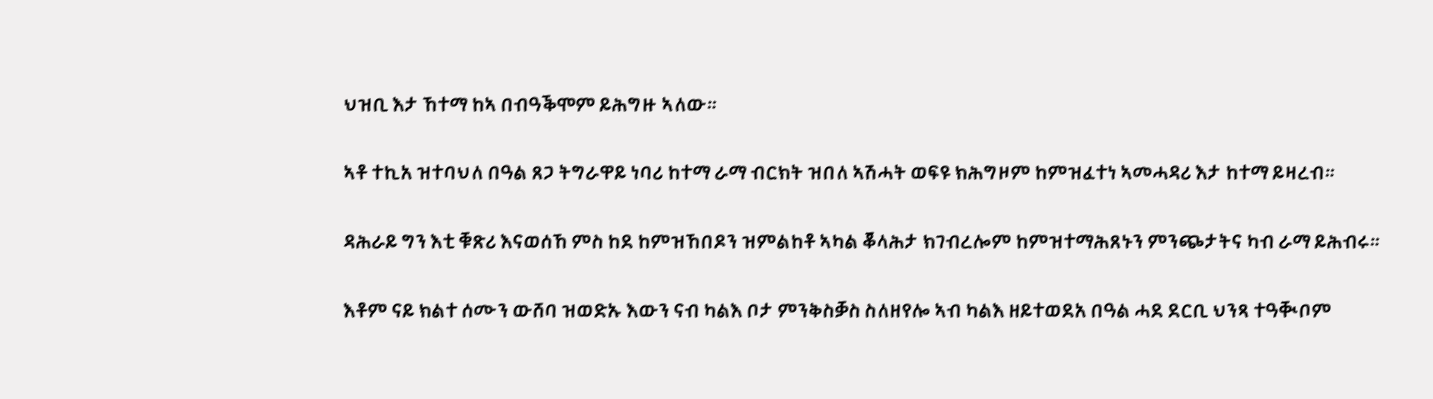ህዝቢ እታ ኸተማ ከኣ በብዓቕሞም ይሕግዙ ኣለው።

ኣቶ ተኪአ ዝተባህለ በዓል ጸጋ ትግራዋይ ነባሪ ከተማ ራማ ብርክት ዝበለ ኣሽሓት ወፍዩ ክሕግዞም ከምዝፈተነ ኣመሓዳሪ እታ ከተማ ይዛረብ።

ዳሕራይ ግን እቲ ቑጽሪ እናወሰኸ ምስ ከደ ከምዝኸበዶን ዝምልከቶ ኣካል ቖላሕታ ክገብረሎም ከምዝተማሕጸኑን ምንጭታትና ካብ ራማ ይሕብሩ።

እቶም ናይ ክልተ ሰሙን ውሸባ ዝወድኡ እውን ናብ ካልእ ቦታ ምንቅስቓስ ስለዘየሎ ኣብ ካልእ ዘይተወደአ በዓል ሓደ ደርቢ ህንጻ ተዓቚቦም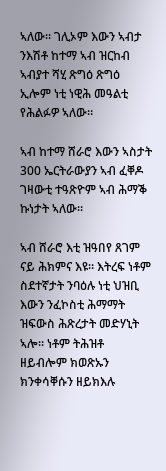ኣለው። ገሊኦም እውን ኣብታ ንእሽቶ ከተማ ኣብ ዝርከብ ኣብያተ ሻሂ ጽግዕ ጽግዕ ኢሎም ነቲ ነዊሕ መዓልቲ የሕልፉዎ ኣለው።

ኣብ ከተማ ሸራሮ እውን ኣስታት 300 ኤርትራውያን ኣብ ፈቐዶ ገዛውቲ ተዓጽዮም ኣብ ሕማቕ ኩነታት ኣለው።

ኣብ ሸራሮ እቲ ዝዓበየ ጸገም ናይ ሕክምና እዩ። እትረፍ ነቶም ስደተኛታት ንባዕሉ ነቲ ህዝቢ እውን ንፈኮስቲ ሕማማት ዝፍውስ ሕጽረታት መድሃኒት ኣሎ። ነቶም ትሕዝቶ ዘይብሎም ክወጽኡን ክንቀሳቐሱን ዘይክእሉ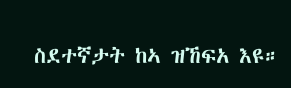ስደተኛታት ከኣ ዝኸፍአ እዩ።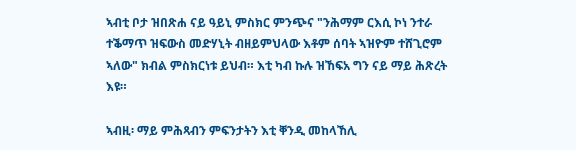ኣብቲ ቦታ ዝበጽሐ ናይ ዓይኒ ምስክር ምንጭና "ንሕማም ርእሲ ኮነ ንተራ ተቕማጥ ዝፍውስ መድሃኒት ብዘይምህላው እቶም ሰባት ኣዝዮም ተሸጊሮም ኣለው" ክብል ምስክርነቱ ይህብ። እቲ ካብ ኩሉ ዝኸፍአ ግን ናይ ማይ ሕጽረት እዩ።

ኣብዚ፡ ማይ ምሕጻብን ምፍንታትን እቲ ቐንዲ መከላኸሊ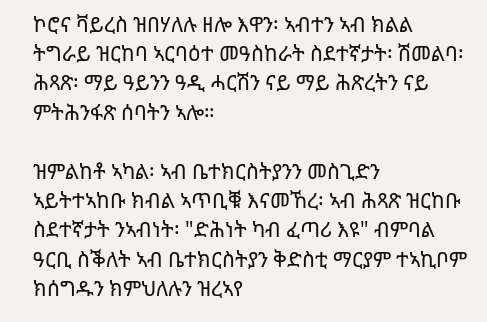ኮሮና ቫይረስ ዝበሃለሉ ዘሎ እዋን፡ ኣብተን ኣብ ክልል ትግራይ ዝርከባ ኣርባዕተ መዓስከራት ስደተኛታት፡ ሽመልባ፡ ሕጻጽ፡ ማይ ዓይንን ዓዲ ሓርሽን ናይ ማይ ሕጽረትን ናይ ምትሕንፋጽ ሰባትን ኣሎ።

ዝምልከቶ ኣካል፡ ኣብ ቤተክርስትያንን መስጊድን ኣይትተኣከቡ ክብል ኣጥቢቑ እናመኸረ፡ ኣብ ሕጻጽ ዝርከቡ ስደተኛታት ንኣብነት፡ "ድሕነት ካብ ፈጣሪ እዩ" ብምባል ዓርቢ ስቕለት ኣብ ቤተክርስትያን ቅድስቲ ማርያም ተኣኪቦም ክሰግዱን ክምህለሉን ዝረኣየ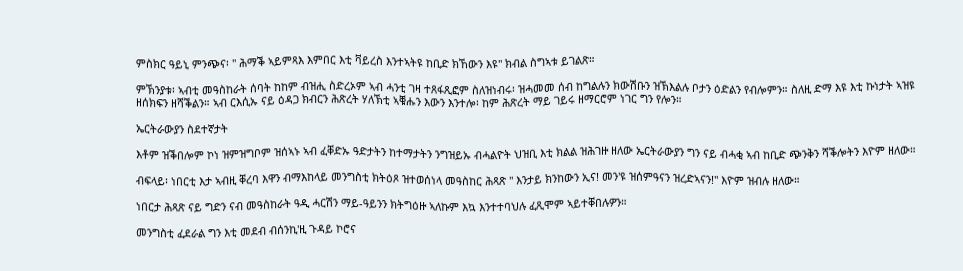ምስክር ዓይኒ ምንጭና፡ " ሕማቕ ኣይምጻእ እምበር እቲ ቫይረስ እንተኣትዩ ከቢድ ክኸውን እዩ" ክብል ስግኣቱ ይገልጽ።

ምኽንያቱ፡ ኣብቲ መዓስከራት ሰባት ከከም ብዝሒ ስድረኦም ኣብ ሓንቲ ገዛ ተጸፋጺፎም ስለዝነብሩ፡ ዝሓመመ ሰብ ከግልሉን ክውሽቡን ዝኽእልሉ ቦታን ዕድልን የብሎምን። ስለዚ ድማ እዩ እቲ ኩነታት ኣዝዩ ዘሰክፍን ዘሻቕልን። ኣብ ርእሲኡ ናይ ዕዳጋ ክብርን ሕጽረት ሃለኽቲ ኣቑሑን እውን እንተሎ፡ ከም ሕጽረት ማይ ገይሩ ዘማርሮም ነገር ግን የሎን።

ኤርትራውያን ስደተኛታት

እቶም ዝቕበሎም ኮነ ዝምዝግቦም ዝሰኣኑ ኣብ ፈቐድኡ ዓድታትን ከተማታትን ንግዝይኡ ብሓልዮት ህዝቢ እቲ ክልል ዝሕገዙ ዘለው ኤርትራውያን ግን ናይ ብሓቂ ኣብ ከቢድ ጭንቅን ሻቕሎትን እዮም ዘለው።

ብፍላይ፡ ነበርቲ እታ ኣብዚ ቐረባ እዋን ብማእከላይ መንግስቲ ክትዕጾ ዝተወሰነላ መዓስከር ሕጻጽ " እንታይ ክንከውን ኢና! መን'ዩ ዝሰምዓናን ዝረድኣናን!" እዮም ዝብሉ ዘለው።

ነበርታ ሕጻጽ ናይ ግድን ናብ መዓስከራት ዓዲ ሓርሽን ማይ-ዓይንን ክትግዕዙ ኣለኩም እኳ እንተተባህሉ ፈጺሞም ኣይተቐበሉዎን።

መንግስቲ ፈደራል ግን እቲ መደብ ብሰንኪ'ዚ ጉዳይ ኮሮና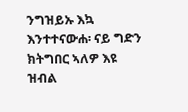ንግዝይኡ እኳ እንተተናውሐ፡ ናይ ግድን ክትግበር ኣለዎ እዩ ዝብል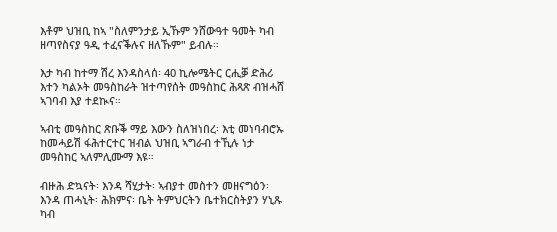እቶም ህዝቢ ከኣ "ስለምንታይ ኢኹም ንሸውዓተ ዓመት ካብ ዘጣየስናያ ዓዲ ተፈናቕሉና ዘለኹም" ይብሉ።

እታ ካብ ከተማ ሽረ እንዳስላሰ፡ 40 ኪሎሜትር ርሒቓ ድሕሪ እተን ካልኦት መዓስከራት ዝተጣየሰት መዓስከር ሕጻጽ ብዝሓሸ ኣገባብ እያ ተደኲና።

ኣብቲ መዓስከር ጽቡቕ ማይ እውን ስለዝነበረ፡ እቲ መነባብሮኡ ከመሓይሽ ፋሕተርተር ዝብል ህዝቢ ኣግራብ ተኺሉ ነታ መዓስከር ኣለምሊሙማ እዩ።

ብዙሕ ድኳናት፡ እንዳ ሻሂታት፡ ኣብያተ መስተን መዘናግዕን፡ እንዳ ጠሓኒት፡ ሕክምና፡ ቤት ትምህርትን ቤተክርስትያን ሃኒጹ ካብ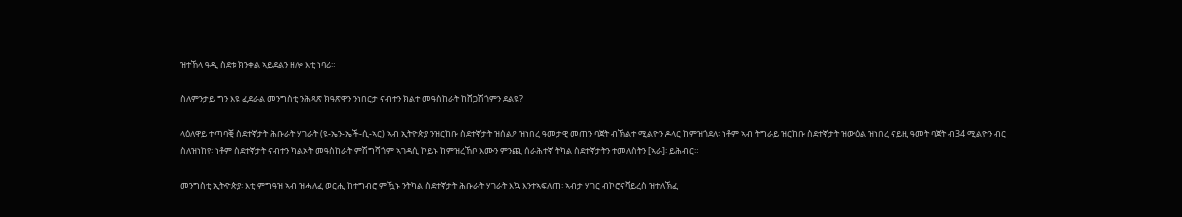ዝተኸላ ዓዲ ስደቱ ክንቀል ኣይደልን ዘሎ እቲ ነባሪ።

ስለምንታይ ግን እዩ ፈደራል መንግስቲ ንሕጻጽ ክዓጽዋን ንነበርታ ናብተን ክልተ መዓስከራት ከሸጋሽጎምን ደልዩ?

ላዕለዋይ ተጣባቒ ስደተኛታት ሕቡራት ሃገራት (ዩ-ኤን-ኤች-ሲ-ኣር) ኣብ ኢትዮጵያ ንዝርከቡ ስደተኛታት ዝሰልዖ ዝነበረ ዓመታዊ መጠን ባጀት ብኽልተ ሚልዮን ዶላር ከምዝጎደለ፡ ነቶም ኣብ ትግራይ ዝርከቡ ስደተኛታት ዝውዕል ዝነበረ ናይዚ ዓመት ባጀት ብ34 ሚልዮን ብር ስለዝነከየ፡ ነቶም ስደተኛታት ናብተን ካልኦት መዓስከራት ምሽግሻጎም ኣገዳሲ ኮይኑ ከምዝረኸቦ እሙን ምንጪ ሰራሕተኛ ትካል ስደተኛታትን ተመለስትን [ኣራ]፡ ይሕብር።

መንግስቲ ኢትዯጵያ፡ እቲ ምግዓዝ ኣብ ዝሓለፈ ወርሒ ከተግብሮ ምዃኑ ንትካል ስደተኛታት ሕቡራት ሃገራት እኳ እንተኣፍለጠ፡ ኣብታ ሃገር ብኮሮናቫይረስ ዝተለኽፈ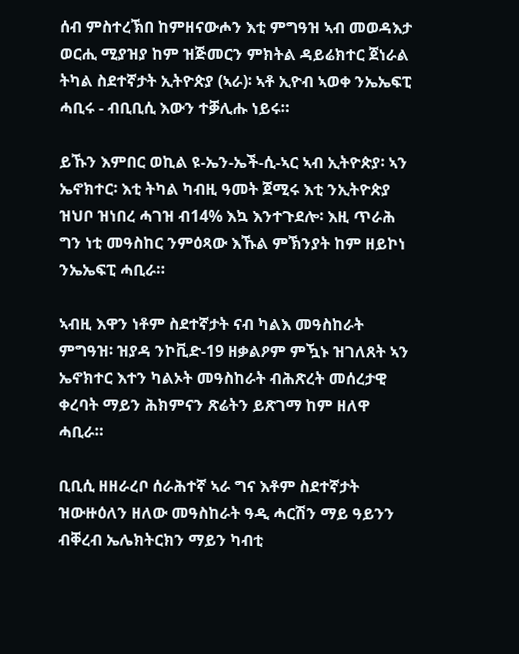ሰብ ምስተረኽበ ከምዘናውሖን እቲ ምግዓዝ ኣብ መወዳእታ ወርሒ ሚያዝያ ከም ዝጅመርን ምክትል ዳይሬክተር ጀነራል ትካል ስደተኛታት ኢትዮጵያ (ኣራ)፡ ኣቶ ኢዮብ ኣወቀ ንኤኤፍፒ ሓቢሩ - ብቢቢሲ እውን ተቓሊሑ ነይሩ።

ይኹን እምበር ወኪል ዩ-ኤን-ኤች-ሲ-ኣር ኣብ ኢትዮጵያ፡ ኣን ኤኖክተር፡ እቲ ትካል ካብዚ ዓመት ጀሚሩ እቲ ንኢትዮጵያ ዝህቦ ዝነበረ ሓገዝ ብ14% እኳ እንተጉደሎ፡ እዚ ጥራሕ ግን ነቲ መዓስከር ንምዕጻው እኹል ምኽንያት ከም ዘይኮነ ንኤኤፍፒ ሓቢራ።

ኣብዚ እዋን ነቶም ስደተኛታት ናብ ካልእ መዓስከራት ምግዓዝ፡ ዝያዳ ንኮቪድ-19 ዘቃልዖም ምዃኑ ዝገለጸት ኣን ኤኖክተር እተን ካልኦት መዓስከራት ብሕጽረት መሰረታዊ ቀረባት ማይን ሕክምናን ጽሬትን ይጽገማ ከም ዘለዋ ሓቢራ።

ቢቢሲ ዘዘራረቦ ሰራሕተኛ ኣራ ግና እቶም ስደተኛታት ዝውዙዕለን ዘለው መዓስከራት ዓዲ ሓርሽን ማይ ዓይንን ብቐረብ ኤሌክትርክን ማይን ካብቲ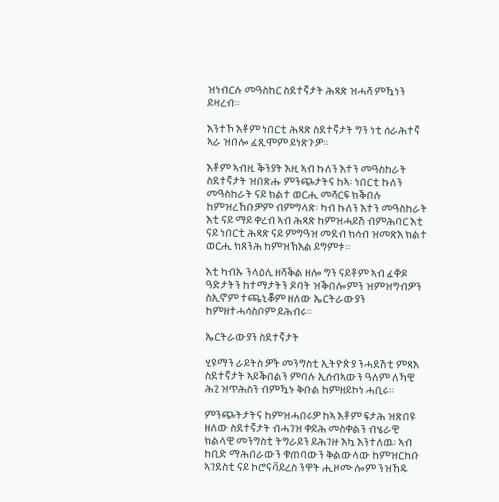ዝነብርሉ መዓስከር ስደተኛታት ሕጻጽ ዝሓሻ ምዃነን ይዛረብ።

እንተኾ እቶም ነበርቲ ሕጻጽ ስደተኛታት ግን ነቲ ሰራሕተኛ ኣራ ዝበሎ ፈጺሞም ይነጽጉዎ።

እቶም ኣብዚ ቕንያት እዚ ኣብ ኩለን እተን መዓስከራት ስደተኛታት ዝበጽሑ ምንጭታትና ከኣ፡ ነበርቲ ኩለን መዓስከራት ናይ ክልተ ወርሒ መሻርፍ ክቕበሉ ከምዝረኸቡዎም ብምግላጽ፡ ካብ ኩለን እተን መዓስከራት እቲ ናይ ማይ ቀረብ ኣብ ሕጻጽ ከምዝሓይሽ ብምሕባር እቲ ናይ ነበርቲ ሕጻጽ ናይ ምግዓዝ መደብ ክሳብ ዝመጽእ ክልተ ወርሒ ክጸንሕ ከምዝኽእል ይግምቱ።

እቲ ካብኡ ንላዕሊ ዘሻቕል ዘሎ ግን ናይቶም ኣብ ፈቐዶ ዓድታትን ከተማታትን ዶባት ዝቕበሎምን ዝምዝግብዎን ስኢኖም ተጫኒቖም ዘለው ኤርትራውያን ከምዘተሓሳስቦም ይሕብሩ።

ኤርትራውያን ስደተኛታት

ሂዩማን ራይትስ ዎች መንግስቲ ኢትዮጵያ ንሓደሽቲ ምጻእ ስደተኛታት ኣይቕበልን ምባሉ ኢሰብኣውን ዓለም ለኻዊ ሕጊ ዝጥሕስን ብምዃኑ ቅቡል ከምዘይኮነ ሓቢሩ።

ምንጭትታትና ከምዝሓበሩዎ ከኣ እቶም ፍታሕ ዝጽበዩ ዘለው ስደተኛታት ብሓገዝ ቀይሕ መስቀልን ብሄራዊ ክልላዊ መንግስቲ ትግራይን ይሕገዙ እኳ እንተለዉ፡ ኣብ ከቢድ ማሕበራውን ቁጠባውን ቅልውላው ከምዝርከቡ ኣገደስቲ ናይ ኮሮናቫይረስ ንዋት ሒዞሙሎም ንዝኸዱ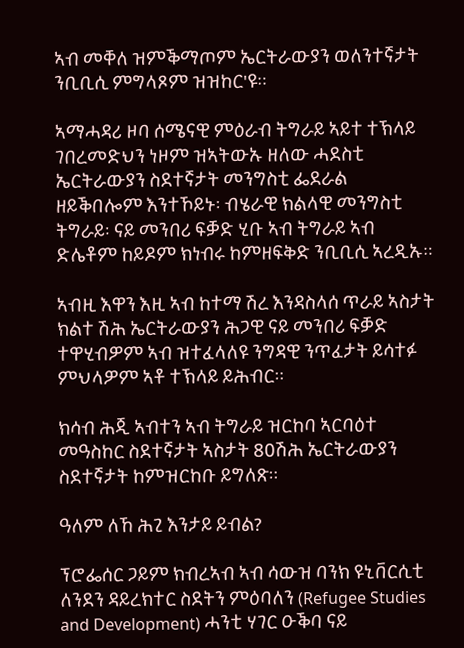ኣብ መቐለ ዝምቕማጦም ኤርትራውያን ወለንተኛታት ንቢቢሲ ምግላጾም ዝዝከር'ዩ።

ኣማሓዳሪ ዞባ ሰሜናዊ ምዕራብ ትግራይ ኣይተ ተኽላይ ገበረመድህን ነዞም ዝኣትውኡ ዘለው ሓደስቲ ኤርትራውያን ስደተኛታት መንግስቲ ፌደራል ዘይቕበሎም እንተኾይኑ፡ ብሄራዊ ክልላዊ መንግስቲ ትግራይ፡ ናይ መንበሪ ፍቓድ ሂቡ ኣብ ትግራይ ኣብ ድሌቶም ከይዶም ክነብሩ ከምዘፍቅድ ንቢቢሲ ኣረዲኡ።

ኣብዚ እዋን እዚ ኣብ ከተማ ሽረ እንዳስላሰ ጥራይ ኣስታት ክልተ ሽሕ ኤርትራውያን ሕጋዊ ናይ መንበሪ ፍቓድ ተዋሂብዎም ኣብ ዝተፈላለዩ ንግዳዊ ንጥፈታት ይሳተፉ ምህላዎም ኣቶ ተኽላይ ይሕብር።

ክሳብ ሕጂ ኣብተን ኣብ ትግራይ ዝርከባ ኣርባዕተ መዓስከር ስደተኛታት ኣስታት 80ሽሕ ኤርትራውያን ስደተኛታት ከምዝርከቡ ይግለጽ።

ዓለም ለኸ ሕጊ እንታይ ይብል?

ፕሮፌሰር ጋይም ክብረኣብ ኣብ ሳውዝ ባንክ ዩኒቨርሲቲ ለንደን ዳይረክተር ስደትን ምዕባለን (Refugee Studies and Development) ሓንቲ ሃገር ዑቕባ ናይ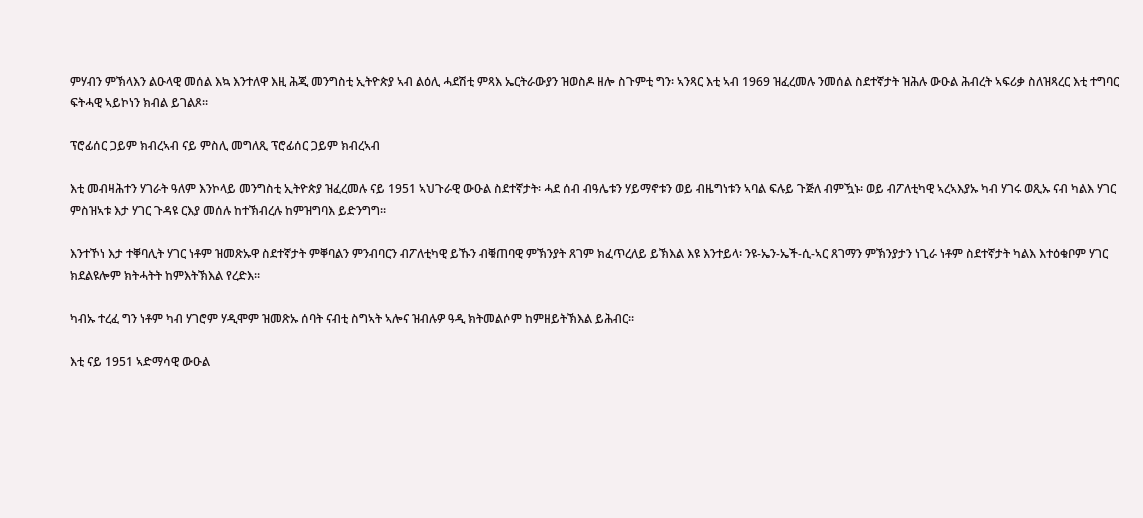ምሃብን ምኽላእን ልዑላዊ መሰል እኳ እንተለዋ እዚ ሕጂ መንግስቲ ኢትዮጵያ ኣብ ልዕሊ ሓደሽቲ ምጻእ ኤርትራውያን ዝወስዶ ዘሎ ስጉምቲ ግን፡ ኣንጻር እቲ ኣብ 1969 ዝፈረመሉ ንመሰል ስደተኛታት ዝሕሉ ውዑል ሕብረት ኣፍሪቃ ስለዝጻረር እቲ ተግባር ፍትሓዊ ኣይኮነን ክብል ይገልጾ።

ፕሮፊሰር ጋይም ክብረኣብ ናይ ምስሊ መግለጺ ፕሮፊሰር ጋይም ክብረኣብ

እቲ መብዛሕተን ሃገራት ዓለም እንኮላይ መንግስቲ ኢትዮጵያ ዝፈረመሉ ናይ 1951 ኣህጉራዊ ውዑል ስደተኛታት፡ ሓደ ሰብ ብዓሌቱን ሃይማኖቱን ወይ ብዜግነቱን ኣባል ፍሉይ ጉጅለ ብምዃኑ፡ ወይ ብፖለቲካዊ ኣረኣእያኡ ካብ ሃገሩ ወጺኡ ናብ ካልእ ሃገር ምስዝኣቱ እታ ሃገር ጉዳዩ ርእያ መሰሉ ከተኽብረሉ ከምዝግባእ ይድንግግ።

እንተኾነ እታ ተቐባሊት ሃገር ነቶም ዝመጽኡዋ ስደተኛታት ምቐባልን ምንብባርን ብፖለቲካዊ ይኹን ብቑጠባዊ ምኽንያት ጸገም ክፈጥረለይ ይኽእል እዩ እንተይላ፡ ንዩ-ኤን-ኤች-ሲ-ኣር ጸገማን ምኽንያታን ነጊራ ነቶም ስደተኛታት ካልእ እተዕቁቦም ሃገር ክደልዩሎም ክትሓትት ከምእትኽእል የረድእ።

ካብኡ ተረፈ ግን ነቶም ካብ ሃገሮም ሃዲሞም ዝመጽኡ ሰባት ናብቲ ስግኣት ኣሎና ዝብሉዎ ዓዲ ክትመልሶም ከምዘይትኽእል ይሕብር።

እቲ ናይ 1951 ኣድማሳዊ ውዑል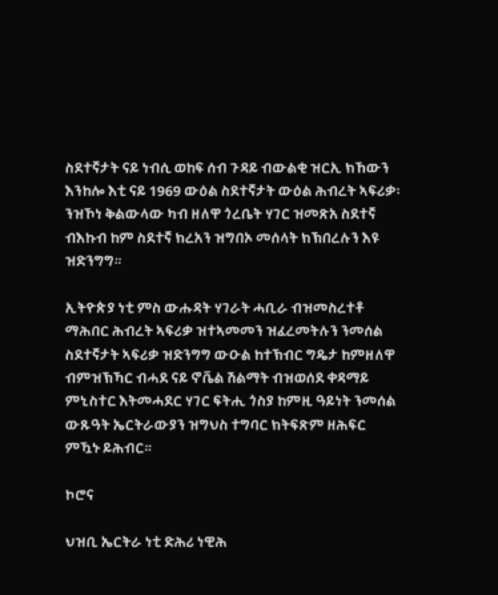ስደተኛታት ናይ ነብሲ ወከፍ ሰብ ጉዳይ ብውልቂ ዝርኢ ክኸውን እንከሎ እቲ ናይ 1969 ውዕል ስደተኛታት ውዕል ሕብረት ኣፍሪቃ፡ ንዝኾነ ቅልውላው ካብ ዘለዋ ጎረቤት ሃገር ዝመጽአ ስደተኛ ብእኩብ ከም ስደተኛ ክረአን ዝግበኦ መሰላት ክኽበረሉን እዩ ዝድንግግ።

ኢትዮጵያ ነቲ ምስ ውሑዳት ሃገራት ሓቢራ ብዝመስረተቶ ማሕበር ሕብረት ኣፍሪቃ ዝተኣመመን ዝፈረመትሉን ንመሰል ስደተኛታት ኣፍሪቃ ዝድንግግ ውዑል ከተኽብር ግዴታ ከምዘለዋ ብምዝኽኻር ብሓደ ናይ ኖቬል ሽልማት ብዝወሰደ ቀዳማይ ምኒስተር እትመሓደር ሃገር ፍትሒ ጎስያ ከምዚ ዓይነት ንመሰል ውጹዓት ኤርትራውያን ዝግህስ ተግባር ክትፍጽም ዘሕፍር ምዃኑ ይሕብር።

ኮሮና

ህዝቢ ኤርትራ ነቲ ድሕሪ ነዊሕ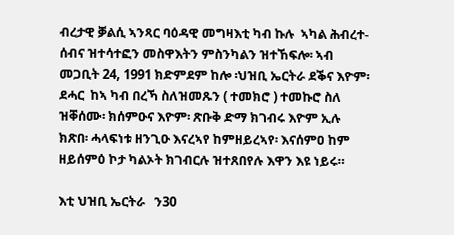ብረታዊ ቓልሲ ኣንጻር ባዕዳዊ መግዛእቲ ካብ ኩሉ  ኣካል ሕብረተ-ሰብና ዝተሳተፎን መስዋእትን ምስንካልን ዝተኸፍሎ፡ ኣብ መጋቢት 24, 1991 ክድምደም ከሎ ፡ህዝቢ ኤርትራ ደቕና እዮም፡ ደሓር  ከኣ ካብ በረኻ ስለዝመጹን ( ተመክሮ ) ተመኩሮ ስለ ዝቐሰሙ፡ ክሰምዑና እዮም፡ ጽቡቅ ድማ ክገብሩ እዮም ኢሉ ክጽበ፡ ሓላፍነቱ ዘንጊዑ እናረኣየ ከምዘይረኣየ፡ እናሰምዐ ከም ዘይሰምዕ ኮታ ካልኦት ክገብርሉ ዝተጸበየሉ እዋን እዩ ነይሩ።

እቲ ህዝቢ ኤርትራ   ን30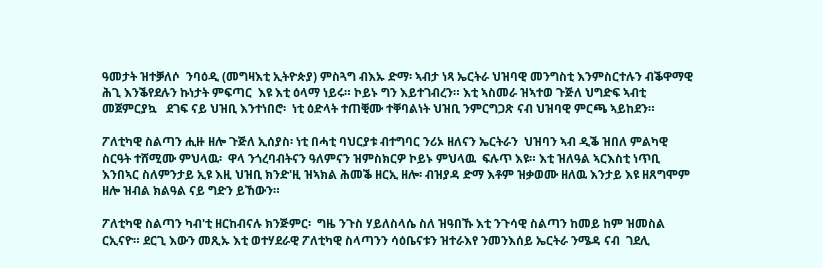ዓመታት ዝተቓለሶ  ንባዕዲ (መግዛእቲ ኢትዮጵያ) ምስጓግ ብእኡ ድማ፡ ኣብታ ነጻ ኤርትራ ህዝባዊ መንግስቲ እንምስርተሉን ብቕዋማዊ ሕጊ እንቕየደሉን ኩነታት ምፍጣር  እዩ እቲ ዕላማ ነይሩ። ኮይኑ ግን እይተገብረን። እቲ ኣስመራ ዝኣተወ ጉጅለ ህግድፍ ኣብቲ መጀምርያኳ   ደገፍ ናይ ህዝቢ እንተነበሮ፡  ነቲ ዕድላት ተጠቒሙ ተቐባልነት ህዝቢ ንምርግጋጽ ናብ ህዝባዊ ምርጫ ኣይከደን።

ፖለቲካዊ ስልጣን ሒዙ ዘሎ ጉጅለ ኢሰያስ፡ ነቲ በሓቲ ባህርያቱ ብተግባር ንሪኦ ዘለናን ኤርትራን  ህዝባን ኣብ ዲቕ ዝበለ ምልካዊ ስርዓት ተሸሚሙ ምህላዉ፡  ዋላ ንጎረባብትናን ዓለምናን ዝምስክርዎ ኮይኑ ምህላዉ  ፍሉጥ እዩ። እቲ ዝለዓል ኣርእስቲ ነጥቢ እንበኣር ስለምንታይ ኢዩ እዚ ህዝቢ ክንድ'ዚ ዝኣክል ሕመቕ ዘርኢ ዘሎ፡ ብዝያዳ ድማ እቶም ዝቃወሙ ዘለዉ እንታይ እዩ ዘጸግሞም   ዘሎ ዝብል ክልዓል ናይ ግድን ይኸውን።

ፖለቲካዊ ስልጣን ካብ'ቲ ዘርከብናሉ ክንጅምር፡  ግዜ ንጉስ ሃይለስላሴ ስለ ዝዓበኹ እቲ ንጉሳዊ ስልጣን ከመይ ከም ዝመስል ርኢናዮ። ደርጊ እውን መጺኡ እቲ ወተሃደራዊ ፖለቲካዊ ስላጣንን ሳዕቤናቱን ዝተራእየ ንመንእሰይ ኤርትራ ንሜዳ ናብ  ገደሊ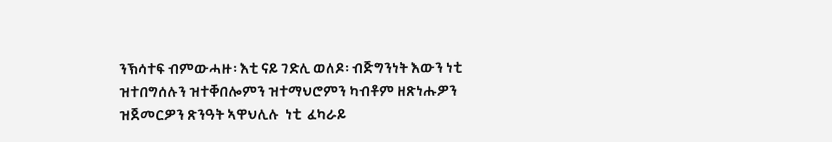ንኽሳተፍ ብምውሓዙ፡ እቲ ናይ ገድሊ ወለዶ፡ ብጅግንነት እውን ነቲ ዝተበግሰሉን ዝተቐበሎምን ዝተማህሮምን ካብቶም ዘጽነሑዎን ዝጀመርዎን ጽንዓት ኣዋህሊሉ  ነቲ  ፈካራይ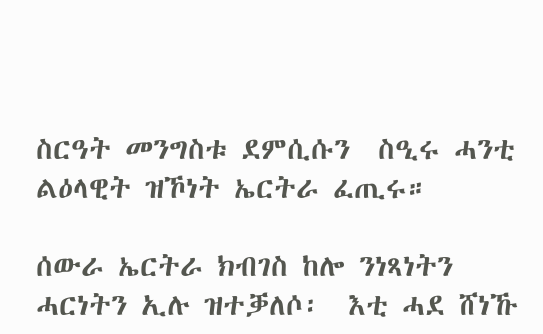ስርዓት መንግስቱ ደምሲሱን  ስዒሩ ሓንቲ ልዕላዊት ዝኾነት ኤርትራ ፈጢሩ።

ሰውራ ኤርትራ ክብገስ ከሎ ንነጻነትን ሓርነትን ኢሉ ዝተቓለሶ፡  እቲ ሓደ ሸነኹ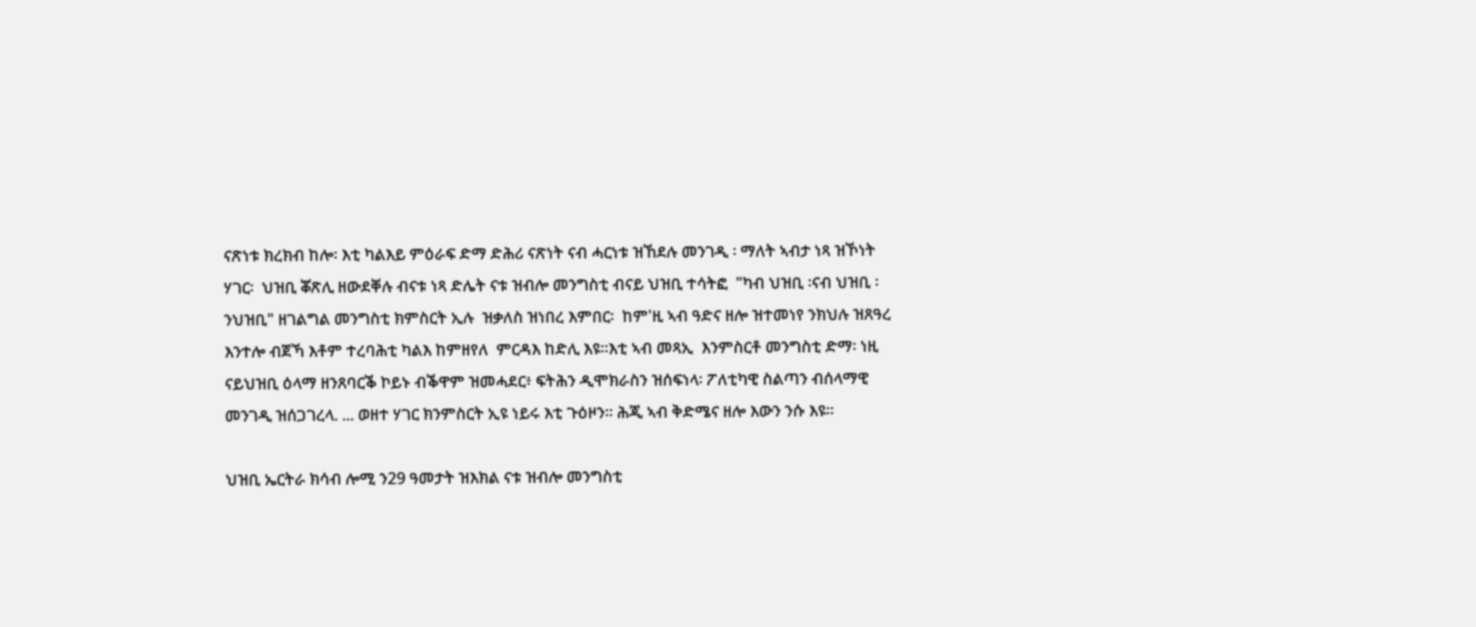ናጽነቱ ክረክብ ከሎ፡ እቲ ካልእይ ምዕራፍ ድማ ድሕሪ ናጽነት ናብ ሓርነቱ ዝኸደሉ መንገዲ ፡ ማለት ኣብታ ነጻ ዝኾነት ሃገር፡  ህዝቢ ቖጽሊ ዘውደቐሉ ብናቱ ነጻ ድሌት ናቱ ዝብሎ መንግስቲ ብናይ ህዝቢ ተሳትፎ  "ካብ ህዝቢ ፡ናብ ህዝቢ ፡ንህዝቢ" ዘገልግል መንግስቲ ክምስርት ኢሉ  ዝቃለስ ዝነበረ እምበር፡  ከም'ዚ ኣብ ዓድና ዘሎ ዝተመነየ ንክህሉ ዝጸዓረ እንተሎ ብጀኻ እቶም ተረባሕቲ ካልእ ከምዘየለ  ምርዳእ ከድሊ እዩ።እቲ ኣብ መጻኢ  እንምስርቶ መንግስቲ ድማ፡ ነዚ ናይህዝቢ ዕላማ ዘንጸባርቕ ኮይኑ ብቕዋም ዝመሓደር፥ ፍትሕን ዲሞክራስን ዝሰፍነላ፡ ፖለቲካዊ ስልጣን ብሰላማዊ መንገዲ ዝሰጋገረላ. ... ወዘተ ሃገር ክንምስርት ኢዩ ነይሩ እቲ ጉዕዞን። ሕጂ ኣብ ቅድሜና ዘሎ እውን ንሱ እዩ።

ህዝቢ ኤርትራ ክሳብ ሎሚ ን29 ዓመታት ዝእክል ናቱ ዝብሎ መንግስቲ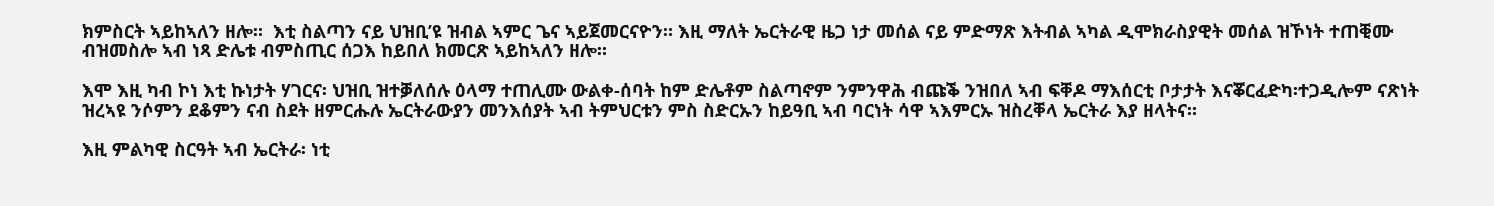ክምስርት ኣይከኣለን ዘሎ።  እቲ ስልጣን ናይ ህዝቢ’ዩ ዝብል ኣምር ጌና ኣይጀመርናዮን። እዚ ማለት ኤርትራዊ ዜጋ ነታ መሰል ናይ ምድማጽ እትብል ኣካል ዲሞክራስያዊት መሰል ዝኾነት ተጠቒሙ ብዝመስሎ ኣብ ነጻ ድሌቱ ብምስጢር ሰጋእ ከይበለ ክመርጽ ኣይከኣለን ዘሎ።

እሞ እዚ ካብ ኮነ እቲ ኩነታት ሃገርና፡ ህዝቢ ዝተቓለሰሉ ዕላማ ተጠሊሙ ውልቀ-ሰባት ከም ድሌቶም ስልጣኖም ንምንዋሕ ብጩቕ ንዝበለ ኣብ ፍቐዶ ማእሰርቲ ቦታታት እናቖርፈድካ፡ተጋዲሎም ናጽነት ዝረኣዩ ንሶምን ደቆምን ናብ ስደት ዘምርሑሉ ኤርትራውያን መንእሰያት ኣብ ትምህርቱን ምስ ስድርኡን ከይዓቢ ኣብ ባርነት ሳዋ ኣእምርኡ ዝስረቐላ ኤርትራ እያ ዘላትና።

እዚ ምልካዊ ስርዓት ኣብ ኤርትራ፡ ነቲ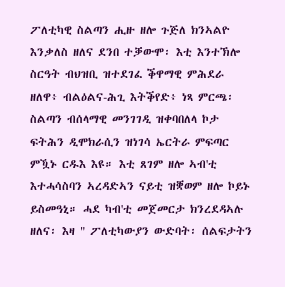ፖለቲካዊ ስልጣን ሒዙ ዘሎ ጉጅለ ክንኣልዮ እንቃለስ ዘለና ደንበ ተቓውሞ፡ እቲ እንተኽሎ ስርዓት ብህዝቢ ዝተደገፈ ቕዋማዊ ምሕደራ ዘለዋ፥ ብልዕልና-ሕጊ እትቕየድ፥ ነጻ ምርጫ፡ ስልጣን ብሰላማዊ መንገገዲ ዝቀባበለላ ኮታ ፍትሕን ዲሞክራሲን ዝነገሳ ኤርትራ ምፍጣር ምዃኑ ርዱእ እዩ። እቲ ጸገም ዘሎ ኣብ'ቲ እተሓሳስባን ኣረዳድኣን ናይቲ ዝቛወም ዘሎ ኮይኑ ይስመዓኒ። ሓደ ካብ'ቲ መጀመርታ ክንረደዳኣሉ ዘለና፡ እዛ " ፖለቲካውያን ውድባት፡ ሰልፍታትን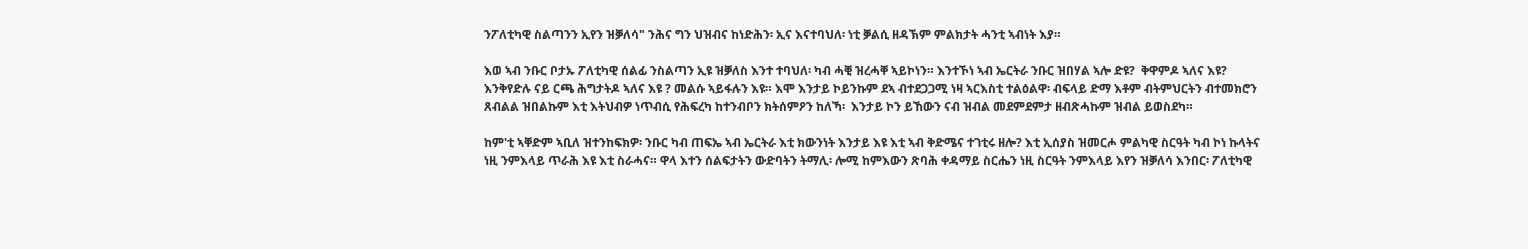ንፖለቲካዊ ስልጣንን ኢየን ዝቓለሳ" ንሕና ግን ህዝብና ከነድሕን፡ ኢና እናተባህለ፡ ነቲ ቓልሲ ዘዳኽም ምልክታት ሓንቲ ኣብነት እያ።

እወ ኣብ ንቡር ቦታኡ ፖለቲካዊ ሰልፊ ንስልጣን ኢዩ ዝቓለስ እንተ ተባህለ፡ ካብ ሓቒ ዝረሓቐ ኣይኮነን። እንተኾነ ኣብ ኤርትራ ንቡር ዝበሃል ኣሎ ድዩ?  ቅዋምዶ ኣለና እዩ? እንቅየድሉ ናይ ርጫ ሕግታትዶ ኣለና እዩ ? መልሱ ኣይፋሉን እዩ። እሞ እንታይ ኮይንኩም ደኣ ብተደጋጋሚ ነዛ ኣርእስቲ ተልዕልዋ፡ ብፍላይ ድማ እቶም ብትምህርትን ብተመክሮን ጸብልል ዝበልኩም እቲ እትህብዎ ነጥብሲ የሕፍረካ ከተንብቦን ክትሰምዖን ከለኻ፡  እንታይ ኮን ይኸውን ናብ ዝብል መደምደምታ ዘብጽሓኩም ዝብል ይወስደካ።

ከም'ቲ ኣቐድም ኣቢለ ዝተንከፍክዎ፡ ንቡር ካብ ጠፍኤ ኣብ ኤርትራ እቲ ክውንነት እንታይ እዩ እቲ ኣብ ቅድሜና ተገቲሩ ዘሎ? እቲ ኢሰያስ ዝመርሖ ምልካዊ ስርዓት ካብ ኮነ ኩላትና ነዚ ንምእላይ ጥራሕ እዩ እቲ ስራሓና። ዋላ እተን ሰልፍታትን ውድባትን ትማሊ፡ ሎሚ ከምእውን ጽባሕ ቀዳማይ ስርሔን ነዚ ስርዓት ንምእላይ እየን ዝቓለሳ እንበር፡ ፖለቲካዊ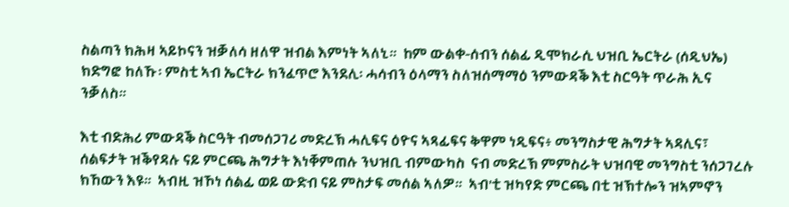ስልጣን ክሕዛ ኣይኮናን ዝቓለሳ ዘለዋ ዝብል እምነት ኣለኒ።  ከም ውልቀ-ሰብን ሰልፊ ዲሞክራሲ ህዝቢ ኤርትራ (ሰዲህኤ) ክድግፎ ከለኹ፡ ምስቲ ኣብ ኤርትራ ክንፈጥሮ እንደሊ፡ ሓሳብን ዕላማን ስለዝሰማማዕ ንምውዳቕ እቲ ስርዓት ጥራሕ ኢና ንቓለስ።

እቲ ብድሕሪ ምውዳቕ ስርዓት ብመሰጋገሪ መድረኽ ሓሊፍና ዕዮና ኣጻፊፍና ቅዋም ነዲፍና፥ መንግስታዊ ሕግታት ኣዳሊና፣ ሰልፍታት ዝቕየዳሉ ናይ ምርጫ ሕግታት እነቐምጠሉ ንህዝቢ ብምውካስ  ናብ መድረኽ ምምስራት ህዝባዊ መንግስቲ ንሰጋገረሉ ክኸውን እዩ።  ኣብዚ ዝኾነ ሰልፊ ወይ ውድብ ናይ ምስታፍ መሰል ኣለዎ።  ኣብ'ቲ ዝካየድ ምርጫ በቲ ዝኽተሎን ዝኣምኖን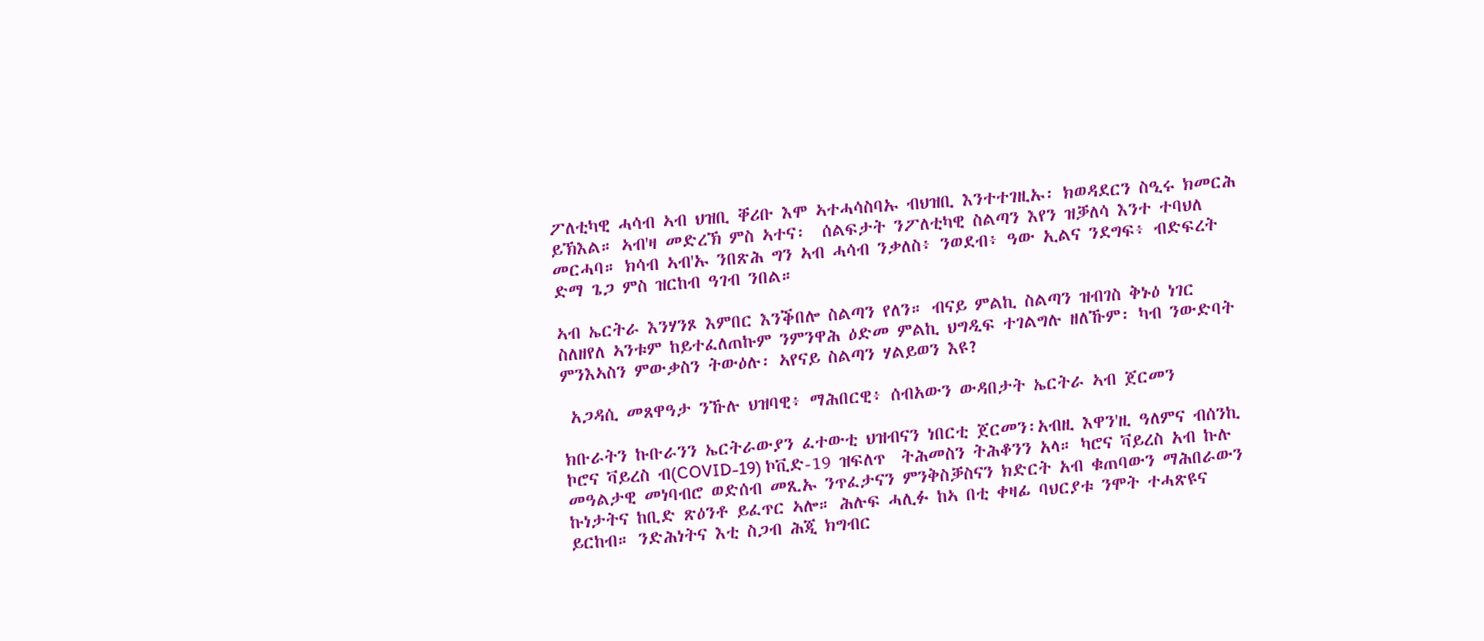ፖለቲካዊ ሓሳብ ኣብ ህዝቢ ቐሪቡ እሞ ኣተሓሳስባኡ ብህዝቢ እንተተገዚኡ፡ ክወዳደርን ስዒሩ ክመርሕ ይኽእል። ኣብ'ዛ መድረኽ ምስ ኣተና፡  ሰልፍታት ንፖለቲካዊ ስልጣን እየን ዝቓለሳ እንተ ተባህለ መርሓባ። ክሳብ ኣብ'ኡ ንበጽሕ ግን ኣብ ሓሳብ ንቃለስ፥ ንወደብ፥ ዓው ኢልና ንደግፍ፥ ብድፍረት ድማ ጌጋ ምስ ዝርከብ ዓገብ ንበል።

ኣብ ኤርትራ እንሃንጾ እምበር እንቕበሎ ስልጣን የለን። ብናይ ምልኪ ስልጣን ዝብገስ ቅኑዕ ነገር ስለዘየለ ኣንቱም ከይተፈለጠኩም ንምንዋሕ ዕድመ ምልኪ ህግዲፍ ተገልግሉ ዘለኹም፡ ካብ ንውድባት ምንእኣስን ምውቃስን ትውዕሉ፡ ኣየናይ ስልጣን ሃልይወን እዩ?

 አጋዳሲ መጸዋዓታ ንኹሉ ህዝባዊ፥ ማሕበርዊ፥ ሰብአውን ውዳበታት ኤርትራ ኣብ ጀርመን

ክቡራትን ኩቡራንን ኤርትራውያን ፈተውቲ ህዝብናን ነበርቲ ጀርመን፡አብዚ እዋን'ዚ ዓለምና ብሰንኪ ኮሮና ቫይረስ ብ(COVID-19) ኮቪድ-19 ዝፍለጥ  ትሕመስን ትሕቆንን አላ። ካሮና ቫይረስ አብ ኩሉ መዓልታዊ መነባብሮ ወድሰብ መጺኡ ንጥፈታናን ምንቅስቓስናን ክድርት አብ ቁጠባውን ማሕበራውን ኩነታትና ከቢድ ጽዕንቶ ይፈጥር ኣሎ። ሕሉፍ ሓሊፉ ከኣ በቲ ቀዛፊ ባህርያቱ ንሞት ተሓጽዩና ይርከብ። ንድሕነትና እቲ ስጋብ ሕጂ ክግብር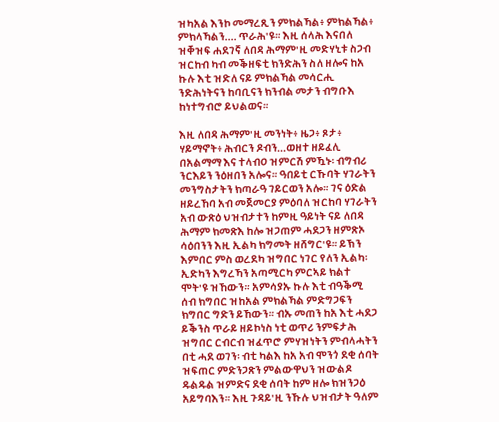ዝካአል እንኮ መማረጺን ምክልኻል፥ ምክልኻል፥ ምክላኻልን.... ጥራሕ'ዩ። እዚ ሰላሕ እናበለ ዝቐዝፍ ሐደገኛ ለበዳ ሕማም'ዚ መድሃኒቱ ስጋብ ዝርከብ ካብ መቕዘፍቲ ክንድሕን ስለ ዘሎና ከአ ኩሉ እቲ ዝድለ ናይ ምክልኻል መሳርሒ ንድሕነትናን ከባቢናን ክንብል መታን ብግቡእ ከነተግብሮ ይህልወና።

እዚ ለበዳ ሕማም'ዚ መንነት፥ ዜጋ፥ ጾታ፥ ሃይማኖት፥ ሕብርን ዶብን...ወዘተ ዘይፈሊ በአልማማ እና ተላብዐ ዝምርሽ ምዃኑ፡ ብግብሪ ንርእይን ንዕዘበን አሎና። ዓበይቲ ርኹባት ሃገራትን መንግስታትን ክጣራዓ ገይርወን አሎ። ገና ዕድል ዘይረኸባ አብ መጀመርያ ምዕባለ ዝርከባ ሃገራትን አብ ውጽዕ ህዝብታተን ከምዚ ዓይነት ናይ ለበዳ ሕማም ክመጽእ ከሎ ዝጋጠም ሓደጋን ዘምጽኦ ሳዕበንን እዚ ኢልካ ክግመት ዘሸግር'ዩ። ይኽን እምበር ምስ ወረደካ ዝግበር ነገር የለን ኢልካ፡ ኢድካን እግረኻን አጣሚርካ ምርኣይ ክልተ ሞት'ዩ ዝኸውን። አምሳያኡ ኩሉ እቲ ብዓቕሚ ሰብ ክግበር ዝከአል ምክልኻል ምድግጋፍን ክግበር ግድን ይኸውን። ብኡ መጠን ከአ እቲ ሓደጋ ይቕንስ ጥራይ ዘይኮነስ ነቲ ወጥሪ ንምፍታሕ ዝግበር ርብርብ ዝፈጥሮ ምሃዝነትን ምብላሓትን በቲ ሓደ ወገን፡ ብቲ ካልእ ከአ አብ ሞንጎ ደቂ ሰባት ዝፍጠር ምድንጋጽን ምልውዋህን ዝውልዶ ዱልዱል ዝምድና ደቂ ሰባት ከም ዘሎ ክዝንጋዕ አይግባእን። እዚ ጉዳይ'ዚ ንኹሉ ህዝብታት ዓለም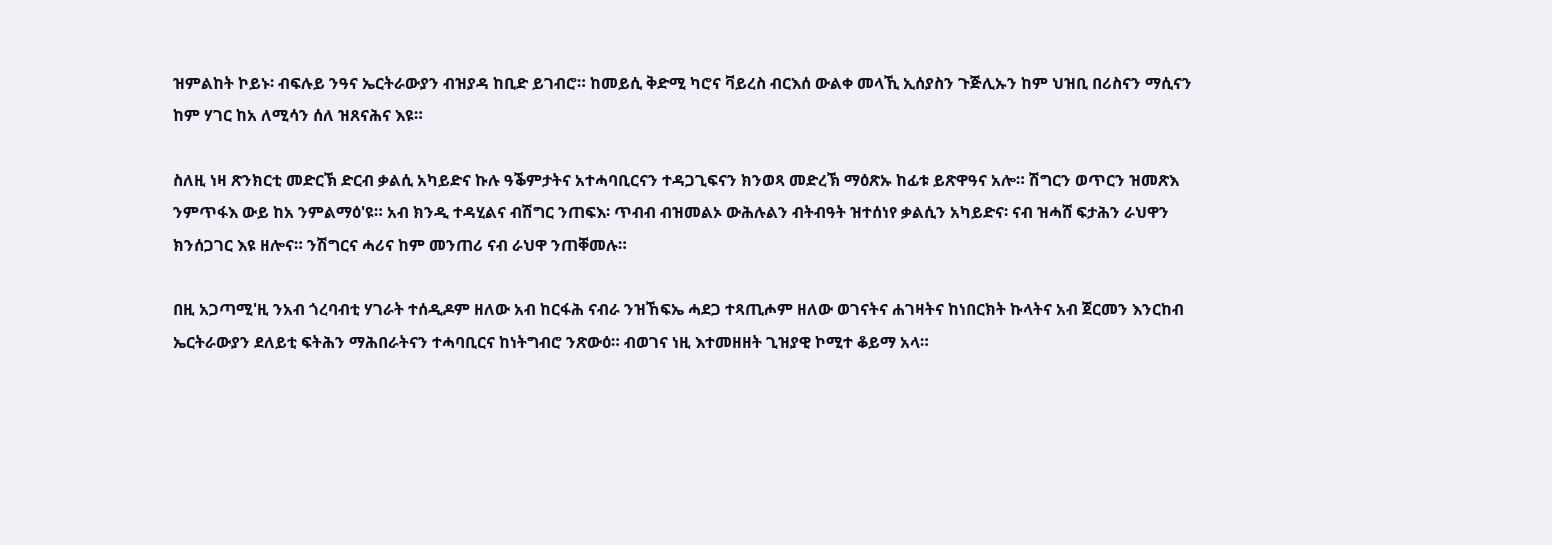ዝምልከት ኮይኑ፡ ብፍሉይ ንዓና ኤርትራውያን ብዝያዳ ከቢድ ይገብሮ። ከመይሲ ቅድሚ ካሮና ቫይረስ ብርእሰ ውልቀ መላኺ ኢሰያስን ጉጅሊኡን ከም ህዝቢ በሪስናን ማሲናን ከም ሃገር ከአ ለሚሳን ሰለ ዝጸናሕና እዩ።

ስለዚ ነዛ ጽንክርቲ መድርኽ ድርብ ቃልሲ አካይድና ኩሉ ዓቕምታትና አተሓባቢርናን ተዳጋጊፍናን ክንወጻ መድረኽ ማዕጽኡ ከፊቱ ይጽዋዓና አሎ። ሽግርን ወጥርን ዝመጽእ ንምጥፋእ ውይ ከአ ንምልማዕ'ዩ። አብ ክንዲ ተዳሂልና ብሽግር ንጠፍእ፡ ጥብብ ብዝመልኦ ውሕሉልን ብትብዓት ዝተሰነየ ቃልሲን አካይድና፡ ናብ ዝሓሸ ፍታሕን ራህዋን ክንሰጋገር እዩ ዘሎና። ንሽግርና ሓሪና ከም መንጠሪ ናብ ራህዋ ንጠቐመሉ።

በዚ አጋጣሚ'ዚ ንአብ ጎረባብቲ ሃገራት ተሰዲዶም ዘለው አብ ከርፋሕ ናብራ ንዝኸፍኤ ሓደጋ ተጻጢሖም ዘለው ወገናትና ሐገዛትና ከነበርክት ኩላትና አብ ጀርመን እንርከብ ኤርትራውያን ደለይቲ ፍትሕን ማሕበራትናን ተሓባቢርና ከነትግብሮ ንጽውዕ። ብወገና ነዚ እተመዘዘት ጊዝያዊ ኮሚተ ቆይማ አላ።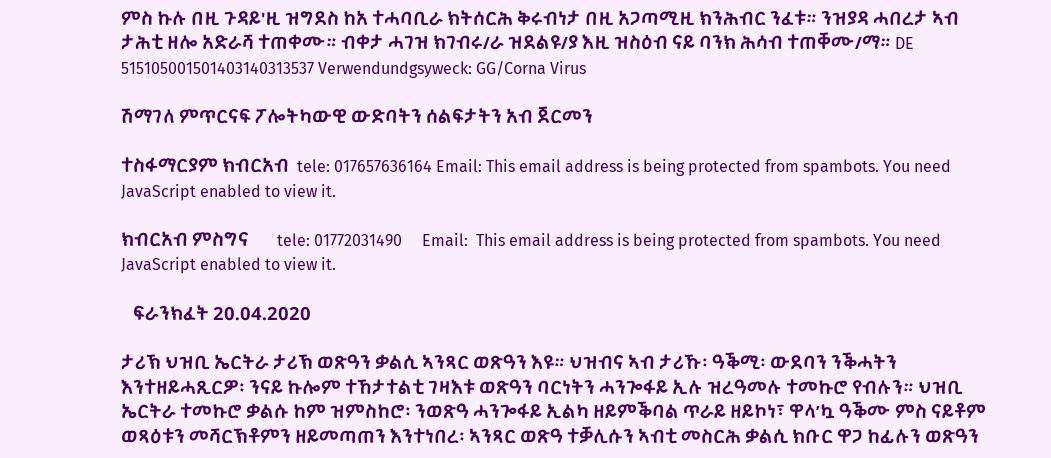ምስ ኩሉ በዚ ጉዳይ'ዚ ዝግደስ ከአ ተሓባቢራ ክትሰርሕ ቅሩብነታ በዚ አጋጣሚዚ ክንሕብር ንፈቱ። ንዝያዳ ሓበረታ ኣብ ታሕቲ ዘሎ አድራሻ ተጠቀሙ። ብቀታ ሓገዝ ክገብሩ/ራ ዝደልዩ/ያ እዚ ዝስዕብ ናይ ባንክ ሕሳብ ተጠቐሙ/ማ። DE 515105001501403140313537 Verwendundgsyweck: GG/Corna Virus

ሽማገለ ምጥርናፍ ፖሎትካውዊ ውድባትን ሰልፍታትን አብ ጀርመን

ተስፋማርያም ክብርአብ  tele: 017657636164 Email: This email address is being protected from spambots. You need JavaScript enabled to view it.

ክብርአብ ምስግና       tele: 01772031490     Email:  This email address is being protected from spambots. You need JavaScript enabled to view it.

   ፍራንክፈት 20.04.2020

ታሪኽ ህዝቢ ኤርትራ ታሪኽ ወጽዓን ቃልሲ ኣንጻር ወጽዓን እዩ። ህዝብና ኣብ ታሪኹ፡ ዓቕሚ፡ ውደባን ንቕሓትን እንተዘይሓጺርዎ፡ ንናይ ኩሎም ተኸታተልቲ ገዛእቱ ወጽዓን ባርነትን ሓንጐፋይ ኢሉ ዝረዓመሉ ተመኩሮ የብሉን። ህዝቢ ኤርትራ ተመኩሮ ቃልሱ ከም ዝምስከሮ፡ ንወጽዓ ሓንጐፋይ ኢልካ ዘይምቕባል ጥራይ ዘይኮነ፣ ዋላ’ኳ ዓቕሙ ምስ ናይቶም ወጻዕቱን መሻርኽቶምን ዘይመጣጠን እንተነበረ፡ ኣንጻር ወጽዓ ተቓሊሱን ኣብቲ መስርሕ ቃልሲ ክቡር ዋጋ ከፊሉን ወጽዓን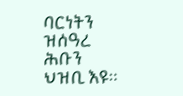ባርነትን ዝሰዓረ ሕቡን ህዝቢ እዩ።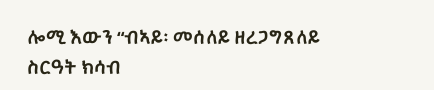ሎሚ እውን “ብኣይ፡ መሰለይ ዘረጋግጸለይ ስርዓት ክሳብ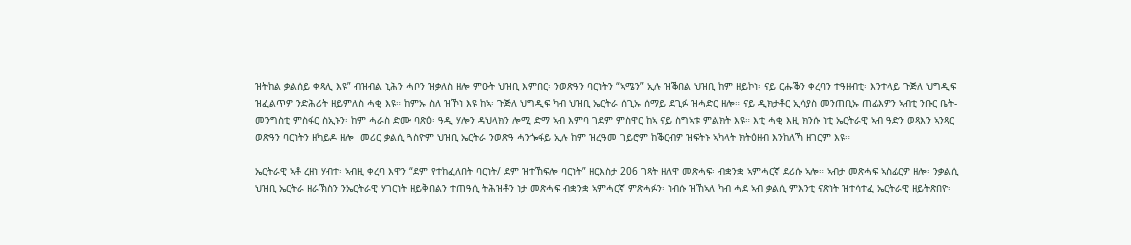ዝትከል ቃልሰይ ቀጻሊ እዩ” ብዝብል ኒሕን ሓቦን ዝቃለስ ዘሎ ምዑት ህዝቢ እምበር፡ ንወጽዓን ባርነትን “ኣሜን” ኢሉ ዝቕበል ህዝቢ ከም ዘይኮነ፡ ናይ ርሑቕን ቀረባን ተዓዘብቲ፡ እንተላይ ጉጅለ ህግዲፍ ዝፈልጥዎ ንድሕሪት ዘይምለስ ሓቂ እዩ። ከምኡ ስለ ዝኾነ እዩ ከኣ፡ ጉጅለ ህግዲፍ ካብ ህዝቢ ኤርትራ ሰጊኡ ሰማይ ደጊፉ ዝሓድር ዘሎ። ናይ ዲክታቶር ኢሳያስ መንጠቢኡ ጠፊእዎን ኣብቲ ንቡር ቤት-መንግስቲ ምስፋር ስኢኑን፡ ከም ሓራስ ድሙ ባጽዕ፡ ዓዲ ሃሎን ዳህላክን ሎሚ ድማ ኣብ እምባ ገደም ምስዋር ከኣ ናይ ስግኣቱ ምልክት እዩ። እቲ ሓቂ እዚ ክንሱ ነቲ ኤርትራዊ ኣብ ዓድን ወጻእን ኣንጻር ወጽዓን ባርነትን ዘካይዶ ዘሎ  መሪር ቃልሲ ጓስዮም ህዝቢ ኤርትራ ንወጽዓ ሓንጐፋይ ኢሉ ከም ዝረዓመ ገይሮም ከቕርብዎ ዝፍትኑ ኣካላት ክትዕዘብ እንከለኻ ዘገርም እዩ።

ኤርትራዊ ኣቶ ረዘነ ሃብተ፡ ኣብዚ ቀረባ እዋን “ደም የተከፈለበት ባርነት/ ደም ዝተኸፍሎ ባርነት” ዘርእስታ 206 ገጻት ዘለዋ መጽሓፍ፡ ብቋንቋ ኣምሓርኛ ደሪሱ ኣሎ። ኣብታ መጽሓፍ ኣስፊርዎ ዘሎ፡ ንቃልሲ ህዝቢ ኤርትራ ዘራኽስን ንኤርትራዊ ሃገርነት ዘይቅበልን ተጠዓሲ ትሕዝቶን ነታ መጽሓፍ ብቋንቋ ኣምሓርኛ ምጽሓፉን፡ ነብሱ ዝኸኣለ ካብ ሓደ ኣብ ቃልሲ ምእንቲ ናጽነት ዝተሳተፈ ኤርትራዊ ዘይትጽበዮ፡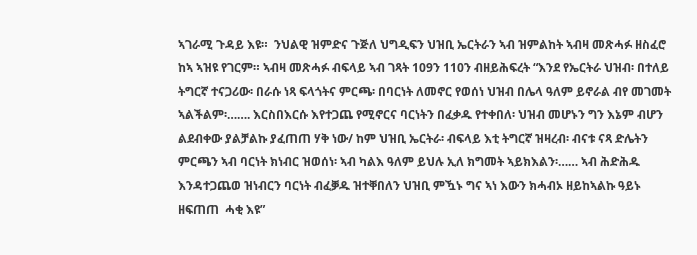ኣገራሚ ጉዳይ እዩ።  ንህልዊ ዝምድና ጉጅለ ህግዲፍን ህዝቢ ኤርትራን ኣብ ዝምልከት ኣብዛ መጽሓፉ ዘስፈሮ ከኣ ኣዝዩ የገርም። ኣብዛ መጽሓፉ ብፍላይ ኣብ ገጻት 109ን 110ን ብዘይሕፍረት “እንደ የኤርትራ ህዝብ፡ በተለይ ትግርኛ ተናጋሪው፡ በራሱ ነጻ ፍላጎትና ምርጫ፡ በባርነት ለመኖር የወሰነ ህዝብ በሌላ ዓለም ይኖራል ብየ መገመት ኣልችልም፡……. እርስበእርሱ እየተጋጨ የሚኖርና ባርነትን በፈቃዱ የተቀበለ፡ ህዝብ መሆኑን ግን እኔም ብሆን ልደብቀው ያልቻልኩ ያፈጠጠ ሃቅ ነው/ ከም ህዝቢ ኤርትራ፡ ብፍላይ እቲ ትግርኛ ዝዛረብ፡ ብናቱ ናጻ ድሌትን ምርጫን ኣብ ባርነት ክነብር ዝወሰነ፡ ኣብ ካልእ ዓለም ይህሉ ኢለ ክግመት ኣይክእልን፡…… ኣብ ሕድሕዱ እንዳተጋጨወ ዝነብርን ባርነት ብፈቓዱ ዝተቐበለን ህዝቢ ምዃኑ ግና ኣነ እውን ክሓብኦ ዘይከኣልኩ ዓይኑ ዘፍጠጠ  ሓቂ እዩ”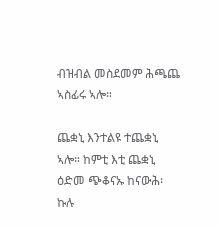ብዝብል መስደመም ሕጫጨ ኣስፊሩ ኣሎ።

ጨቋኒ እንተልዩ ተጨቋኒ ኣሎ። ከምቲ እቲ ጨቋኒ ዕድመ ጭቆናኡ ከናውሕ፡ ኩሉ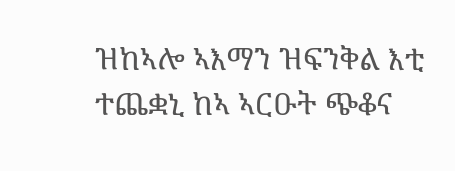ዝከኣሎ ኣእማን ዝፍንቅል እቲ ተጨቋኒ ከኣ ኣርዑት ጭቆና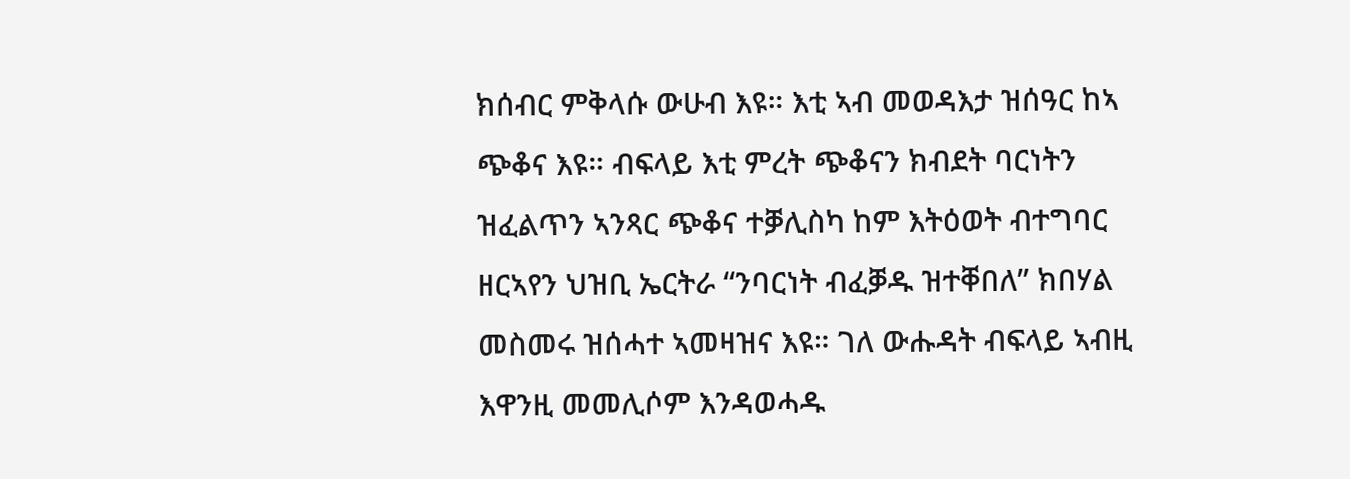ክሰብር ምቅላሱ ውሁብ እዩ። እቲ ኣብ መወዳእታ ዝሰዓር ከኣ ጭቆና እዩ። ብፍላይ እቲ ምረት ጭቆናን ክብደት ባርነትን ዝፈልጥን ኣንጻር ጭቆና ተቓሊስካ ከም እትዕወት ብተግባር ዘርኣየን ህዝቢ ኤርትራ “ንባርነት ብፈቓዱ ዝተቐበለ” ክበሃል መስመሩ ዝሰሓተ ኣመዛዝና እዩ። ገለ ውሑዳት ብፍላይ ኣብዚ እዋንዚ መመሊሶም እንዳወሓዱ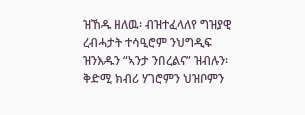ዝኸዱ ዘለዉ፡ ብዝተፈላለየ ግዝያዊ ረብሓታት ተሳዒሮም ንህግዲፍ ዝንእዱን “ኣንታ ንበረልና” ዝብሉን፡ ቅድሚ ክብሪ ሃገሮምን ህዝቦምን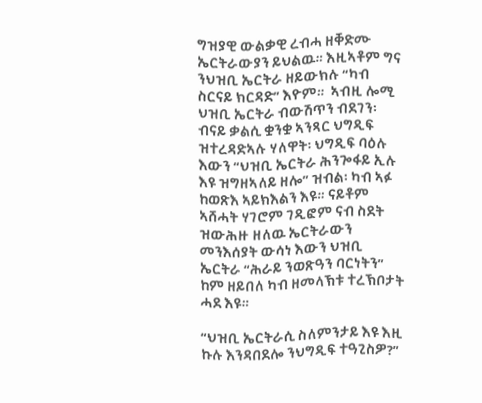ግዝያዊ ውልቃዊ ረብሓ ዘቐድሙ ኤርትራውያን ይህልዉ። እዚኣቶም ግና ንህዝቢ ኤርትራ ዘይውክሉ “ካብ ስርናይ ክርዳድ” እዮም።  ኣብዚ ሎሚ ህዝቢ ኤርትራ ብውሽጥን ብደገን፡ ብናይ ቃልሲ ቋንቋ ኣንጻር ህግዲፍ ዝተረዳድኣሉ ሃለዋት፡ ህግዲፍ ባዕሉ እውን “ህዝቢ ኤርትራ ሕንጐፋይ ኢሉ እዩ ዝግዘኣለይ ዘሎ” ዝብል፡ ካብ ኣፉ ከወጽእ ኣይክእልን እዩ። ናይቶም ኣሸሓት ሃገሮም ገዲፎም ናብ ስደት ዝውሕዙ ዘለዉ ኤርትራውን መንእሰያት ውሳነ እውን ህዝቢ ኤርትራ “ሕራይ ንወጽዓን ባርነትን” ከም ዘይበለ ካብ ዘመላኽቱ ተረኽቦታት ሓደ እዩ።

“ህዝቢ ኤርትራሲ ስለምንታይ እዩ እዚ ኩሉ እንዳበደሎ ንህግዲፍ ተዓጊስዎ?”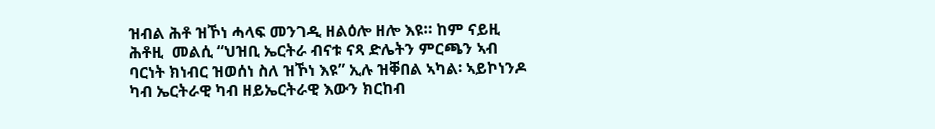ዝብል ሕቶ ዝኾነ ሓላፍ መንገዲ ዘልዕሎ ዘሎ እዩ። ከም ናይዚ ሕቶዚ  መልሲ “ህዝቢ ኤርትራ ብናቱ ናጻ ድሌትን ምርጫን ኣብ ባርነት ክነብር ዝወሰነ ስለ ዝኾነ እዩ” ኢሉ ዝቐበል ኣካል፡ ኣይኮነንዶ ካብ ኤርትራዊ ካብ ዘይኤርትራዊ እውን ክርከብ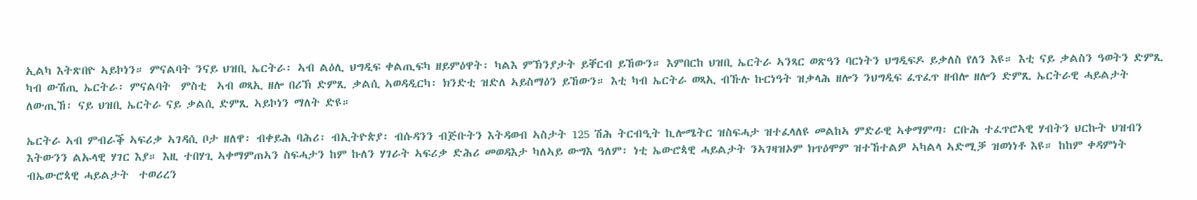ኢልካ እትጽበዮ ኣይኮነን። ምናልባት ንናይ ህዝቢ ኤርትራ፡ ኣብ ልዕሊ ህግዲፍ ቀልጢፍካ ዘይምዕዋት፡ ካልእ ምኽንያታት ይቐርብ ይኸውን። እምበርከ ህዝቢ ኤርትራ ኣንጻር ወጽዓን ባርነትን ህግዲፍዶ ይቃለስ የለን እዩ። እቲ ናይ ቃልስን ዓወትን ድምጺ ካብ ውሽጢ ኤርትራ፡ ምናልባት  ምስቲ  ኣብ ወጻኢ ዘሎ በሪኽ ድምጺ ቃልሲ ኣወዳዲርካ፡ ክንድቲ ዝድለ ኣይስማዕን ይኸውን። እቲ ካብ ኤርትራ ወጻኢ ብኹሉ ኩርነዓት ዝቃላሕ ዘሎን ንህግዲፍ ፈጥፈጥ ዘብሎ ዘሎን ድምጺ ኤርትራዊ ሓይልታት ለውጢኸ፡ ናይ ህዝቢ ኤርትራ ናይ ቃልሲ ድምጺ ኣይኮነን ማለት ድዩ።

ኤርትራ ኣብ ምብራቕ ኣፍሪቃ ኣገዳሲ ቦታ ዘለዋ፡ ብቀይሕ ባሕሪ፡ ብኢትዮጵያ፡ ብሱዳንን ብጅቡትን እትዳወብ ኣስታት 125 ሽሕ ትርብዒት ኪሎሜትር ዝስፍሓታ ዝተፈላለዩ መልከኣ ምድራዊ ኣቀማምጣ፡ ርቡሕ ተፈጥሮኣዊ ሃብትን ህርኩት ህዝብን እትውንን ልኡላዊ ሃገር እያ። እዚ ተበሃጊ ኣቀማምጠኣን ስፍሓታን ከም ኩለን ሃገራት ኣፍሪቃ ድሕሪ መወዳእታ ካለኣይ ውግእ ዓለም፡ ነቲ ኤውሮጳዊ ሓይልታት ንኣገዛዝኦም ክጥዕሞም ዝተኸተልዎ ኣካልላ ኣድሚቓ ዝወነነቶ እዩ። ከከም ቀዳምነት ብኤውሮጳዊ ሓይልታት  ተወሪረን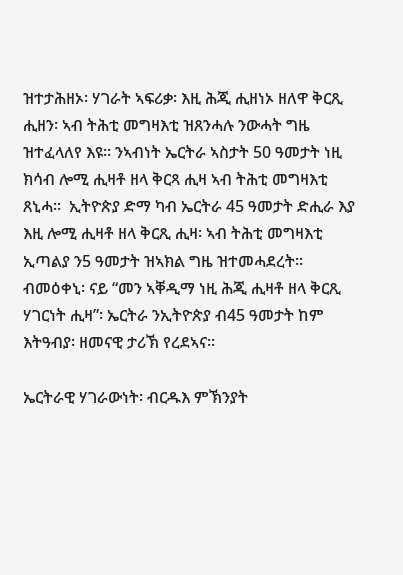ዝተታሕዘኦ፡ ሃገራት ኣፍሪቃ፡ እዚ ሕጂ ሒዘነኦ ዘለዋ ቅርጺ ሒዘን፡ ኣብ ትሕቲ መግዛእቲ ዝጸንሓሉ ንውሓት ግዜ ዝተፈላለየ እዩ። ንኣብነት ኤርትራ ኣስታት 50 ዓመታት ነዚ ክሳብ ሎሚ ሒዛቶ ዘላ ቅርጻ ሒዛ ኣብ ትሕቲ መግዛእቲ ጸኒሓ።  ኢትዮጵያ ድማ ካብ ኤርትራ 45 ዓመታት ድሒራ እያ እዚ ሎሚ ሒዛቶ ዘላ ቅርጺ ሒዛ፡ ኣብ ትሕቲ መግዛእቲ ኢጣልያ ን5 ዓመታት ዝኣክል ግዜ ዝተመሓደረት። ብመዕቀኒ፡ ናይ “መን ኣቐዲማ ነዚ ሕጂ ሒዛቶ ዘላ ቅርጺ ሃገርነት ሒዛ”፡ ኤርትራ ንኢትዮጵያ ብ45 ዓመታት ከም እትዓብያ፡ ዘመናዊ ታሪኽ የረደኣና።

ኤርትራዊ ሃገራውነት፡ ብርዱእ ምኽንያት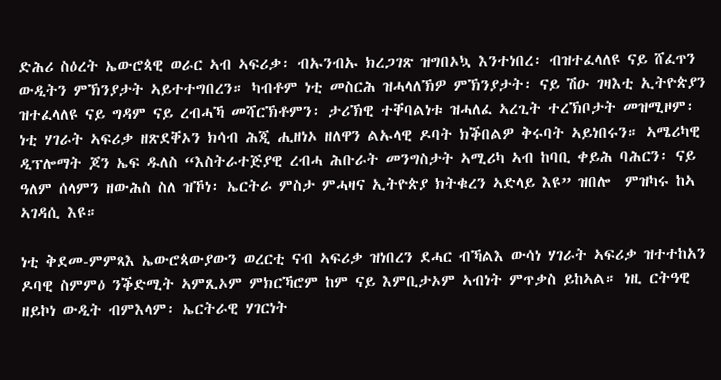ድሕሪ ስዕረት ኤውሮጳዊ ወራር ኣብ ኣፍሪቃ፡ ብኡንብኡ ክረጋገጽ ዝግበኦኳ እንተነበረ፡ ብዝተፈላለዩ ናይ ሸፈጥን ውዲትን ምኽንያታት ኣይተተግበረን። ካብቶም ነቲ መስርሕ ዝሓላለኽዎ ምኽንያታት፡ ናይ ሽዑ ገዛእቲ ኢትዮጵያን ዝተፈላለዩ ናይ ግዳም ናይ ረብሓኻ መሻርኽቶምን፡ ታሪኽዊ ተቐባልነቱ ዝሓለፈ ኣረጊት ተረኽቦታት መዝሚዞም፡  ነቲ ሃገራት ኣፍሪቃ ዘጽደቐኦን ክሳብ ሕጂ ሒዘነኦ ዘለዋን ልኡላዊ ዶባት ክቕበልዎ ቅሩባት ኣይነበሩን። ኣሜሪካዊ ዲፕሎማት ጆን ኤፍ ዱለስ “እስትራተጅያዊ ረብሓ ሕቡራት መንግስታት ኣሚሪካ ኣብ ከባቢ ቀይሕ ባሕርን፡ ናይ ዓለም ሰላምን ዘውሕስ ስለ ዝኾነ፡ ኤርትራ ምስታ ምሓዛና ኢትዮጵያ ክትቁረን ኣድላይ እዩ” ዝበሎ  ምዝካሩ ከኣ ኣገዳሲ እዩ።

ነቲ ቅደመ-ምምጻእ ኤውሮጳውያውን ወረርቲ ናብ ኣፍሪቃ ዝነበረን ደሓር ብኻልእ ውሳነ ሃገራት ኣፍሪቃ ዝተተከአን ዶባዊ ስምምዕ ንቕድሚት ኣምጺኦም ምክርኻሮም ከም ናይ እምቢታኦም ኣብነት ምጥቃስ ይከኣል። ነዚ ርትዓዊ ዘይኮነ ውዲት ብምእላም፡ ኤርትራዊ ሃገርነት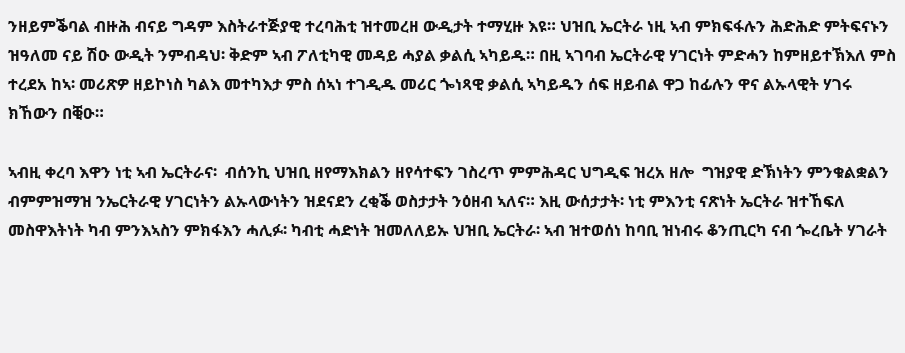ንዘይምቕባል ብዙሕ ብናይ ግዳም እስትራተጅያዊ ተረባሕቲ ዝተመረዘ ውዲታት ተማሂዙ እዩ። ህዝቢ ኤርትራ ነዚ ኣብ ምክፍፋሉን ሕድሕድ ምትፍናኑን ዝዓለመ ናይ ሽዑ ውዲት ንምብዳህ፡ ቅድም ኣብ ፖለቲካዊ መዳይ ሓያል ቃልሲ ኣካይዱ። በዚ ኣገባብ ኤርትራዊ ሃገርነት ምድሓን ከምዘይተኽእለ ምስ ተረደአ ከኣ፡ መሪጽዎ ዘይኮነስ ካልእ መተካእታ ምስ ሰኣነ ተገዲዱ መሪር ጐነጻዊ ቃልሲ ኣካይዱን ሰፍ ዘይብል ዋጋ ከፊሉን ዋና ልኡላዊት ሃገሩ ክኸውን በቒዑ።

ኣብዚ ቀረባ እዋን ነቲ ኣብ ኤርትራና፡  ብሰንኪ ህዝቢ ዘየማእክልን ዘየሳተፍን ገስረጥ ምምሕዳር ህግዲፍ ዝረአ ዘሎ  ግዝያዊ ድኽነትን ምንቁልቋልን ብምምዝማዝ ንኤርትራዊ ሃገርነትን ልኡላውነትን ዝደናደን ረቂቕ ወስታታት ንዕዘብ ኣለና። እዚ ውሰታታት፡ ነቲ ምእንቲ ናጽነት ኤርትራ ዝተኸፍለ መስዋእትነት ካብ ምንእኣስን ምክፋእን ሓሊፉ፡ ካብቲ ሓድነት ዝመለለይኡ ህዝቢ ኤርትራ፡ ኣብ ዝተወሰነ ከባቢ ዝነብሩ ቆንጢርካ ናብ ጐረቤት ሃገራት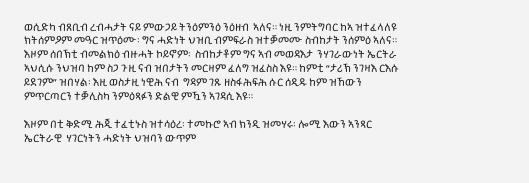ወሲድካ ብጸቢብ ረብሓታት ናይ ምውጋይ ትንዕምንዕ ንዕዘብ  ኣለና። ነዚ ንምትግባር ከኣ ዝተፈላለዩ ክትሰምዖም መዓር ዝጥዕሙ፡ ግና ሓድነት ህዝቢ ብምፍራስ ዝተቓመሙ ስብከታት ንሰምዕ ኣለና። እዞም ሰበኽቲ ብመልክዕ ብዙሓት ኮይኖም፡  ስብከታቶም ግና ኣብ መወዳእታ  ንሃገራውነት ኤርትራ ኣህሲሱ ንህዝባ ከም ስጋ ጉዚ ናብ ዝበታትን መርዛም ፈለግ ዝፈስስ እዩ። ከምቲ “ታሪኽ ንገዛእ ርእሱ ይደገም” ዝበሃል፡ እዚ ወስታዚ ነዊሕ ናብ  ግዳም ገጹ ዘስፋሕፍሕ ሱር ሰዲዱ ከም ዝኸውን ምጥርጣርን ተቓሊስካ ንምዕጻፉን ድልዊ ምዃን ኣገዳሲ እዩ።

እዞም በቲ ቅድሚ ሕጂ ተፈቲኑስ ዝተሳዕረ፡ ተመኩሮ ኣብ ክንዲ ዝመሃሩ፡ ሎሚ እውን ኣንጻር ኤርትራዊ  ሃገርነትን ሓድነት ህዝባን ውጥም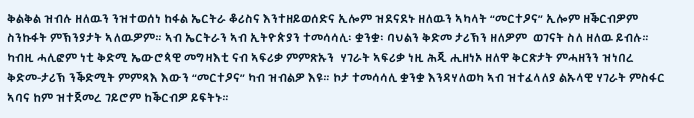ቅልቅል ዝብሉ ዘለዉን ንዝተወሰነ ከፋል ኤርትራ ቆሪስና እንተዘይወሰድና ኢሎም ዝደናደኑ ዘለዉን ኣካላት “መርተዖና” ኢሎም ዘቕርብዎም ስንኩፋት ምኽንያታት ኣለዉዎም። ኣብ ኤርትራን ኣብ ኢትዮጵያን ተመሳሳሊ፡ ቋንቋ፡ ባህልን ቅድመ ታሪኽን ዘለዎም  ወገናት ስለ ዘለዉ ይብሉ። ካብዚ ሓሊፎም ነቲ ቅድሚ ኤውሮጳዊ መግዛእቲ ናብ ኣፍሪቃ ምምጽኡን  ሃገራት ኣፍሪቃ ነዚ ሕጂ ሒዘነኦ ዘለዋ ቅርጽታት ምሓዘንን ዝነበረ ቅድመ-ታሪኽ ንቕድሚት ምምጻእ እውን “መርተዖና” ካብ ዝብልዎ እዩ። ኮታ ተመሳሳሊ ቋንቋ እንዳሃለወካ ኣብ ዝተፈላለያ ልኡላዊ ሃገራት ምስፋር ኣባና ከም ዝተጀመረ ገይሮም ከቕርብዎ ይፍትኑ።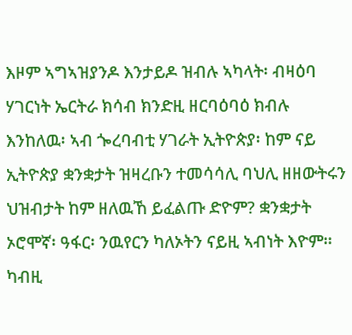እዞም ኣግኣዝያንዶ እንታይዶ ዝብሉ ኣካላት፡ ብዛዕባ ሃገርነት ኤርትራ ክሳብ ክንድዚ ዘርባዕባዕ ክብሉ እንከለዉ፡ ኣብ ጐረባብቲ ሃገራት ኢትዮጵያ፡ ከም ናይ ኢትዮጵያ ቋንቋታት ዝዛረቡን ተመሳሳሊ ባህሊ ዘዘውትሩን ህዝብታት ከም ዘለዉኸ ይፈልጡ ድዮም? ቋንቋታት ኦሮሞኛ፡ ዓፋር፡ ንዉየርን ካለኦትን ናይዚ ኣብነት እዮም። ካብዚ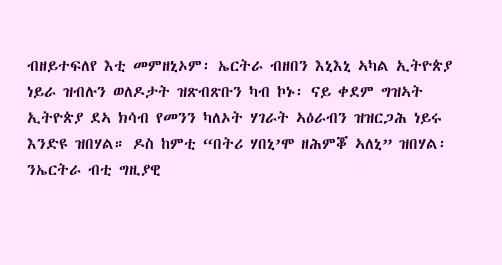ብዘይተፍለየ እቲ መምዘኒኦም፡ ኤርትራ ብዘበን እኒእኒ ኣካል ኢትዮጵያ ነይራ ዝብሉን ወለዶታት ዝጽብጽቡን ካብ ኮኑ፡ ናይ ቀደም ግዝኣት ኢትዮጵያ ደኣ ክሳብ የመንን ካለኦት ሃገራት ኣዕራብን ዝዝርጋሕ ነይሩ እንድዩ ዝበሃል። ዶስ ከምቲ “በትሪ ሃበኒ’ሞ ዘሕምቖ ኣለኒ” ዝበሃል፡ ንኤርትራ ብቲ ግዚያዊ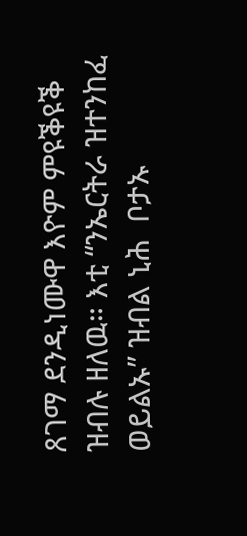ጸገማ ደንዲነሙዋ እዮም ምዩቕዩቕ ዝብሉ ዘለዉ። እቲ “ንኤርትራ ዝተንከፈ ወይልኡ” ዝብል ኒሕ  ቦታኡ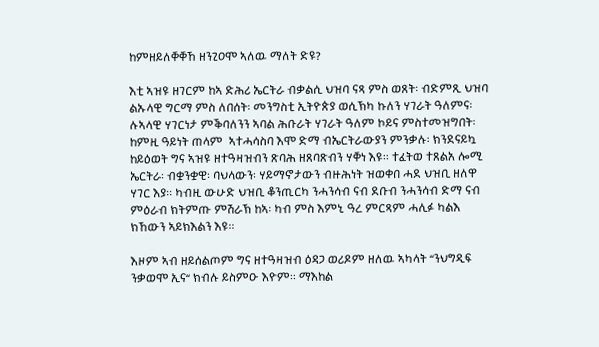ከምዘይለቐቐኸ ዘንጊዐሞ ኣለዉ ማለት ድዩ?

እቲ ኣዝዩ ዘገርም ከኣ ድሕሪ ኤርትራ ብቃልሲ ህዝባ ናጻ ምስ ወጸት፡ ብድምጺ ህዝባ ልኡላዊ ግርማ ምስ ለበሰት፡ መንግስቲ ኢትዮጵያ ወሲኽካ ኩለን ሃገራት ዓለምና፡ ሉኣላዊ ሃገርነታ ምቕባለንን ኣባል ሕቡራት ሃገራት ዓለም ኮይና ምስተመዝግበት፡ ከምዚ ዓይነት ጠላም  ኣተሓሳስባ እሞ ድማ ብኤርትራውያን ምንቃሉ፡ ክንደናይኳ ከይዕወት ግና ኣዝዩ ዘተዓዛዝብን ጽባሕ ዘጸባጽብን ሃቐነ እዩ። ተፈትወ ተጸልአ ሎሚ ኤርትራ፡ ብቋንቋዊ፡ ባህላውን፡ ሃይማኖታውን ብዙሕነት ዝወቀበ ሓደ ህዝቢ ዘለዋ ሃገር እያ። ካብዚ ውሁድ ህዝቢ ቆንጢርካ ንሓንሳብ ናብ ደቡብ ንሓንሳብ ድማ ናብ ምዕራብ ክትምጡ ምሽራኽ ከኣ፡ ካብ ምስ እምኒ ዓረ ምርጻም ሓሊፉ ካልእ ክኸውን ኣይክእልን እዩ።

እዞም ኣብ ዘይሰልጦም ግና ዘተዓዛዝብ ዕዳጋ ወሪዶም ዘለዉ ኣካላት “ንህግዲፍ ንቃወሞ ኢና“ ክብሉ ይስምዑ እዮም። ማእከል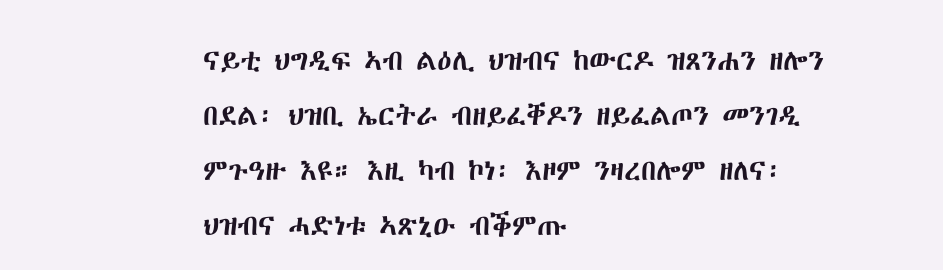ናይቲ ህግዲፍ ኣብ ልዕሊ ህዝብና ከውርዶ ዝጸንሐን ዘሎን በደል፡ ህዝቢ ኤርትራ ብዘይፈቐዶን ዘይፈልጦን መንገዲ ምጉዓዙ እዩ። እዚ ካብ ኮነ፡ እዞም ንዛረበሎም ዘለና፡ ህዝብና ሓድነቱ ኣጽኒዑ ብቕምጡ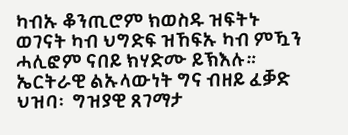ካብኡ ቆንጢሮም ክወስዱ ዝፍትኑ ወገናት ካብ ህግድፍ ዝኸፍኡ ካብ ምዃን ሓሊፎም ናበይ ክሃድሙ ይኽእሉ። ኤርትራዊ ልኡላውነት ግና ብዘይ ፈቓድ ህዝባ፡  ግዝያዊ ጸገማታ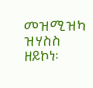መዝሚዝካ ዝሃስስ ዘይኮነ፡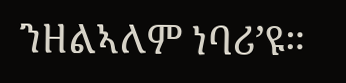ንዘልኣለም ነባሪ’ዩ።